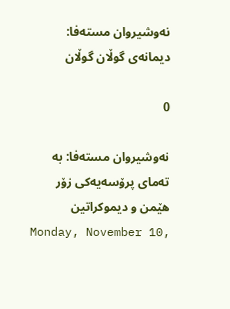نه‌وشیروان مسته‌فا: دیمانەی گوڵان گوڵان

0

نه‌وشیروان مسته‌فا: بە تەمای پرۆسەیەكی زۆر هێمن و دیموكراتین
Monday, November 10,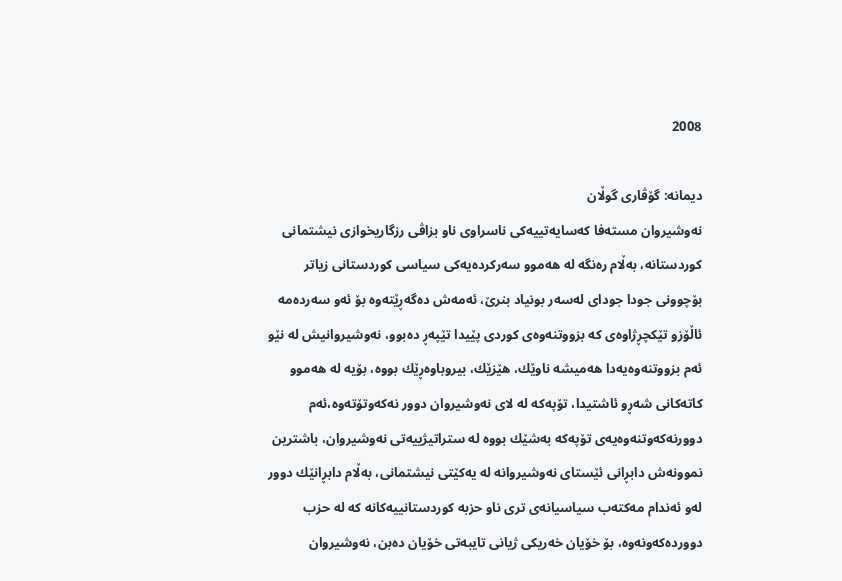2008

دیمانه‌: گۆڤاری‌ گوڵان
نه‌وشیروان مستەفا كەسایەتییەكی ناسراوی ناو بزاڤی رزگاریخوازی نیشتمانی كوردستانە، بەڵام رەنگە لە هەموو سەركردەیەكی سیاسی كوردستانی زیاتر بۆچوونی جودا جودای لەسەر بونیاد بنرێ، ئەمەش دەگەڕێتەوە بۆ ئەو سەردەمە ئاڵۆزو تێكچڕژاوەی كە بزووتنەوەی كوردی پێیدا تێپەڕ دەبوو، نه‌وشیروانیش لە نێو ئەم بزووتنەوەیەدا هەمیشە ناوێك، هێزێك، بیروباوەڕێك بووە، بۆیە لە هەموو كاتەكانی شەڕو ئاشتیدا، تۆپەكە لە لای نه‌وشیروان دوور نەكەوتۆتەوە،ئەم دوورنەكەوتنەوەیەی تۆپەكە بەشێك بووە لە ستراتیژییەتی نه‌وشیروان، باشترین نموونەش دابڕانی ئێستای نه‌وشیروانە لە یەكێتی نیشتمانی، بەڵام دابڕانێك دوور لەو ئەندام مەكتەب سیاسیانەی تری ناو حزبە كوردستانییەكانە كە لە حزب دووردەكەونەوە، بۆ خۆیان خەریكی ژیانی تایبەتی خۆیان دەبن، نه‌وشیروان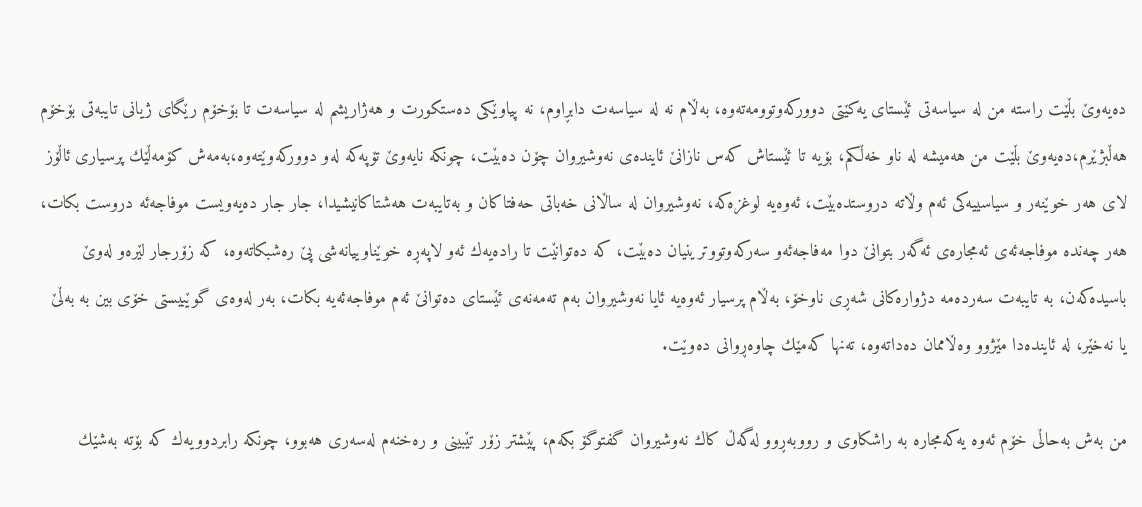دەیەوێ بڵێت راستە من لە سیاسەتی ئێستای یەكێتی دووركەوتوومەتەوە، بەڵام نە لە سیاسەت دابڕاوم، نە پیاوێكی دەستكورت و هەژاریشم لە سیاسەت تا بۆخۆم رێگای ژیانی تایبەتی بۆخۆم هەڵبژێرم،دەیەوێ بڵێت من هەمیشە لە ناو خەڵكم، بۆیە تا ئێستاش كەس نازانێ ئایندەی نه‌وشیروان چۆن دەبێت، چونكە نایەوێ تۆپەكە لەو دووركەوێتەوە،بەمەش كۆمەڵێك پرسیاری ئاڵۆز لای هەر خوێنەر و سیاسییەكی ئەم وڵاتە دروستدەبێت، ئەوەیە لوغزەكە، نه‌وشیروان لە ساڵانی خەباتی حەفتاكان و بەتایبەت هەشتاكانیشیدا، جار جار دەیەویست موفاجەئە دروست بكات، هەر چەندە موفاجەئەی ئەمجارەی ئەگەر بتوانێ دوا مەفاجەئەو سەركەوتووترینیان دەبێت، كە دەتوانێت تا رادەیەك ئەو لاپەڕە خوێناوییانەشی پێ رەشبكاتەوە، كە زۆرجار لێرەو لەوێ باسیدەكەن، بە تایبەت سەردەمە دژوارەكانی شەڕی ناوخۆ، بەڵام پرسیار ئەوەیە ئایا نه‌وشیروان بەم تەمەنەی ئێستای دەتوانێ ئەم موفاجەئەیە بكات، بەر لەوەی گوێبیستی خۆی بین بە بەڵێ یا نەخێر، لە ئایندەدا مێژوو وەڵاممان دەداتەوە، تەنها كەمێك چاوەڕوانی دەوێت.

من بەش بەحاڵی خۆم ئەوە یەكەمجارە بە راشكاوی و رووبەڕوو لەگەڵ كاك نه‌وشیروان گفتوگۆ بكەم، پێشتر زۆر تێبینی و رەخنەم لەسەری هەبوو، چونكە رابردوویەك كە بۆتە بەشێك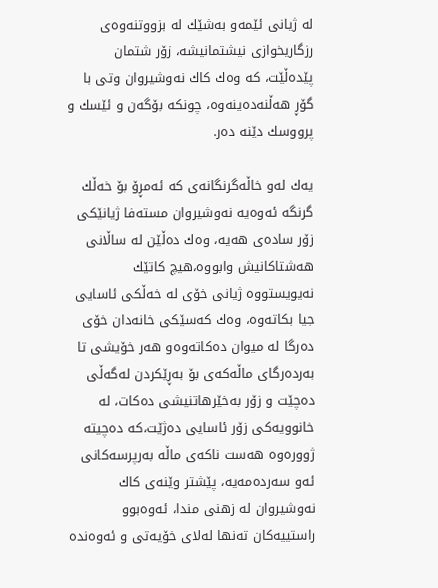لە ژیانی ئێمەو بەشێك لە بزووتنەوەی رزگاریخوازی نیشتمانیشە، زۆر شتمان پێدەڵێت، كە وەك كاك نه‌وشیروان وتی با گۆڕ هەڵنەدەینەوە، چونكە بۆگەن و ئێسك و پرووسك دێنە دەر.

یەك لەو خاڵەگرنگانەی كە ئەمڕۆ بۆ خەڵك گرنگە ئەوەیە نه‌وشیروان مستەفا ژیانێكی زۆر سادەی هەیە، وەك دەڵێن لە ساڵانی هەشتاكانیش وابووە،هیچ كاتێك نەیویستووە ژیانی خۆی لە خەڵكی ئاسایی جیا بكاتەوە، وەك كەسێكی خانەدان خۆی دەرگا لە میوان دەكاتەوەو هەر خۆیشی تا بەردەرگای ماڵەكەی بۆ بەڕێكردن لەگەڵی دەچێت و زۆر بەخێرهاتنیشی دەكات، لە خانوویەكی زۆر ئاسایی دەژێت،كە دەچیتە ژوورەوە هەست ناكەی ماڵە بەرپرسەكانی ئەو سەردەمەیە، پێشتر وێنەی كاك نه‌وشیروان لە زهنی مندا، ئەوەبوو راستییەكان تەنها لەلای خۆیەتی و ئەوەندە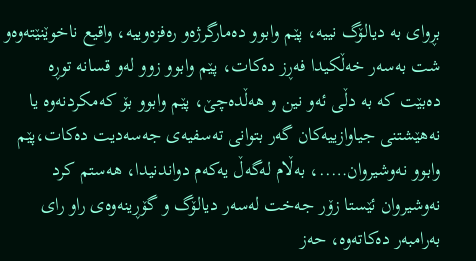بڕوای بە دیالۆگ نییە، پێم وابوو دەمارگرژەو رەفزەوییە، واقیع ناخوێنێتەوەو شت بەسەر خەڵكیدا فەڕز دەكات، پێم وابوو زوو لەو قسانە توڕە دەبێت كە بە دڵی ئەو نین و هەڵدەچێ، پێم وابوو بۆ كەمكردنەوە یا نەهێشتنی جیاوازییەكان گەر بتوانی تەسفیەی جەسەدیت دەكات،پێم وابوو نه‌وشیروان…..، بەڵام لەگەڵ یەكەم دواندنیدا، هەستم كرد نه‌وشیروان ئێستا زۆر جەخت لەسەر دیالۆگ و گۆڕینەوەی راو رای بەرامبەر دەكاتەوە، حەز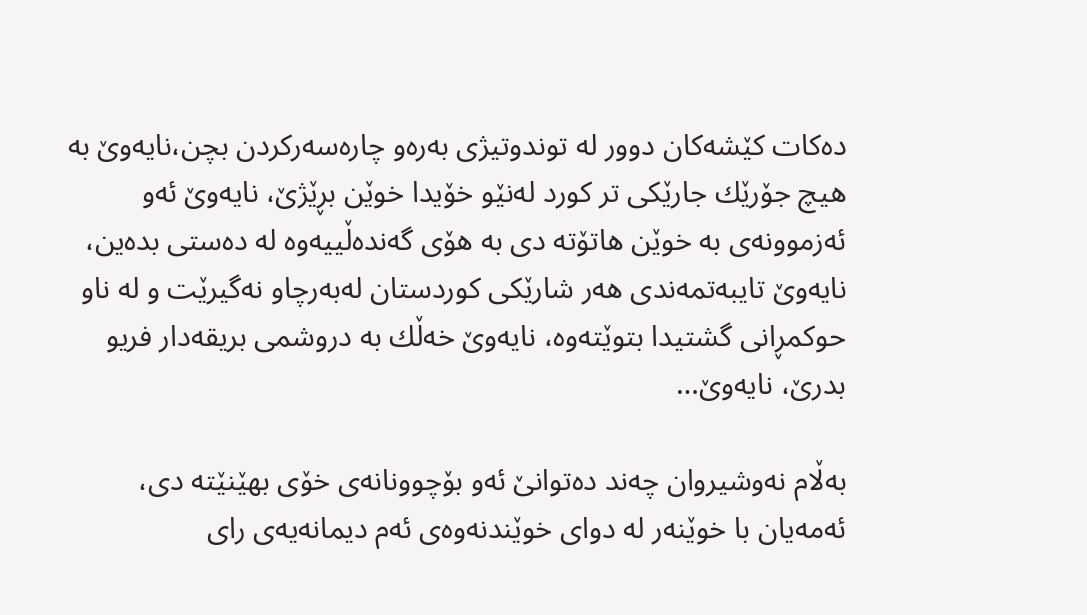دەكات كێشەكان دوور لە توندوتیژی بەرەو چارەسەركردن بچن،نایەوێ بە هیچ جۆرێك جارێكی تر كورد لەنێو خۆیدا خوێن بڕێژێ، نایەوێ ئەو ئەزموونەی بە خوێن هاتۆتە دی بە هۆی گەندەڵییەوە لە دەستی بدەین، نایەوێ تایبەتمەندی هەر شارێكی كوردستان لەبەرچاو نەگیرێت و لە ناو حوكمڕانی گشتیدا بتوێتەوە، نایەوێ خەڵك بە دروشمی بریقەدار فریو بدرێ، نایەوێ…

بەڵام نه‌وشیروان چەند دەتوانێ ئەو بۆچوونانەی خۆی بهێنێتە دی، ئەمەیان با خوێنەر لە دوای خوێندنەوەی ئەم دیمانەیەی رای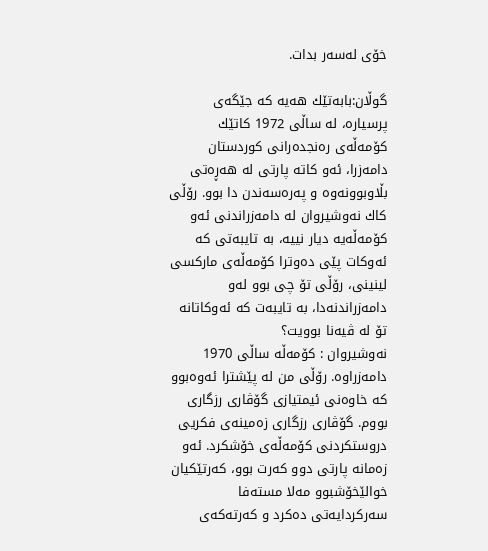خۆی لەسەر بدات.

گوڵان:بابه‌تێك هه‌یه‌ كه‌ جێگه‌ی‌ پرسیاره‌، له‌ ساڵی‌ 1972 كاتێك كۆمه‌ڵه‌ی‌ ره‌نجده‌رانی‌ كوردستان دامه‌زرا، ئه‌و كاته‌ پارتی‌ له‌ هه‌ڕه‌تی‌ بڵاوبوونه‌وه‌ و په‌ره‌سه‌ندن دا بوو. رۆڵی‌ كاك نه‌وشیروان له‌ دامه‌زراندنی‌ ئه‌و كۆمه‌ڵه‌یه‌ دیار نییه‌، به‌ تایبه‌تی‌ كە ئەوكات پێی دەوترا‌ كۆمه‌ڵه‌ی‌ ماركسی لینینی، رۆڵی تۆ چی بوو لەو دامەزراندنەدا، بە تایبەت كە ئەوكاتانە تۆ لە ڤیەنا بوویت؟
نه‌وشیروان : كۆمەڵە ساڵی‌ 1970 دامه‌زراوه‌. رۆڵی‌ من له‌ پێشترا ئه‌وه‌بوو كه‌ خاوه‌نی‌ ئیمتیازی‌ گۆڤاری‌ رزگاری‌ بووم. گۆڤاری‌ رزگاری‌ زه‌مینه‌ی‌ فكریی‌ دروستكردنی‌ كۆمه‌ڵه‌ی‌ خۆشكرد. ئه‌و زه‌مانه‌ پارتی‌ دوو كه‌رت بوو، كه‌رتێكیان خوالێخۆشبوو مه‌لا مسته‌فا سه‌ركردایه‌تی‌ ده‌كرد و كه‌رته‌كه‌ی‌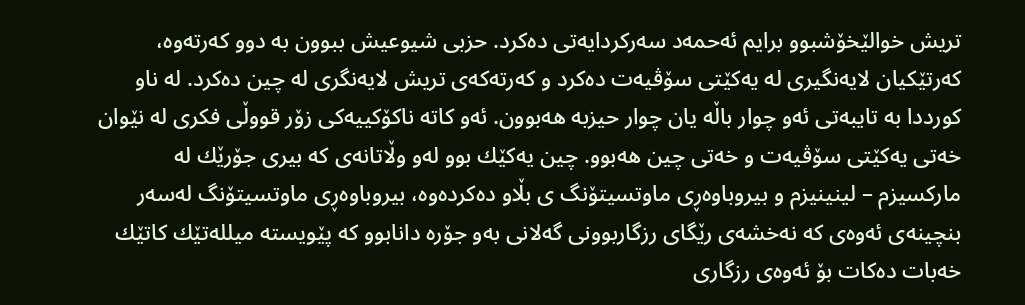تریش خوالێخۆشبوو برایم ئه‌حمه‌د سه‌ركردایه‌تی‌ ده‌كرد. حزبی‌ شیوعیش ببوون به‌ دوو كه‌رته‌وه‌، كه‌رتێكیان لایه‌نگیری‌ له‌ یه‌كێتی‌ سۆڤیه‌ت ده‌كرد و كه‌رته‌كه‌ی‌ تریش لایه‌نگری‌ له‌ چین ده‌كرد. له‌ ناو كورددا به‌ تایبه‌تی‌ ئه‌و چوار باڵه‌ یان چوار حیزبه‌ هه‌بوون. ئه‌و كاته‌ ناكۆكییه‌كی‌ زۆر قووڵی‌ فكری‌ له‌ نێوان خه‌تی‌ یه‌كێتی‌ سۆڤیه‌ت و خه‌تی‌ چین هه‌بوو. چین یه‌كێك بوو له‌و وڵاتانه‌ی‌ كه‌ بیری‌ جۆرێك له‌ ماركسیزم – لینینیزم و بیروباوەڕی‌ ماوتسیتۆنگ ی بڵاو ده‌كرده‌وه‌، بیروباوەڕی ماوتسیتۆنگ له‌سه‌ر بنچینه‌ی‌ ئه‌وه‌ی‌ كه‌ نه‌خشه‌ی‌ رێگای‌ رزگاربوونی‌ گه‌لانی‌ به‌و جۆره‌ دانابوو كه‌ پێویسته‌ میللەتێك كاتێك خه‌بات ده‌كات بۆ ئه‌وه‌ی‌ رزگاری‌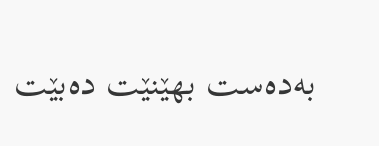به‌ده‌ست بهێنێت دەبێت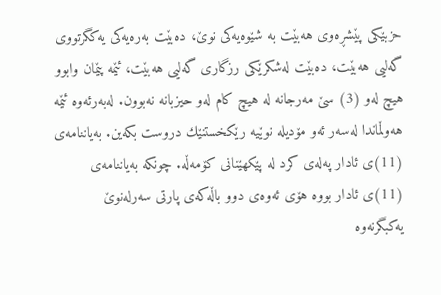حزبێكی پێشڕەوی هەبێت بە شێوەیەكی نوێ، دەبێت به‌ره‌یه‌كی‌ یه‌كگرتووی‌ گه‌لیی‌ هەبێت، دەبێت لەشكرێكی رزگاری گەلیی هەبێت، ئێمە پێمان وابوو هیچ له‌و (3) سێ مەرجانە له‌ هیچ كام له‌و حیزبانه‌ نه‌بوون. له‌به‌رئه‌وه‌ ئێمە‌ هه‌وڵماندا له‌سه‌ر ئه‌و مۆدیلە نوێیە رێكخستنێك دروست بكه‌ین. به‌یاننامەی‌ (11)ی ئادار په‌له‌ی‌ كرد له‌ پێكهێنانی كۆمه‌ڵه‌. چونكه‌ به‌یاننامەی‌ (11)ی ئادار بووه‌ هۆی‌ ئه‌وه‌ی‌ دوو باڵه‌كه‌ی‌ پارتی‌ سه‌رله‌نوێ یه‌كبگرنه‌وه‌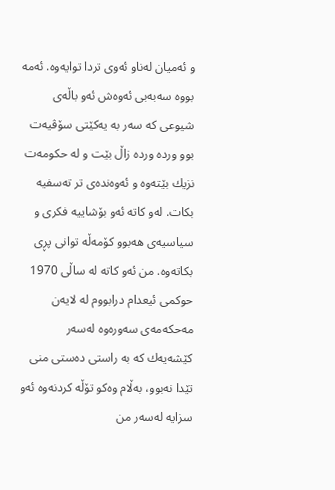و ئه‌میان له‌ناو ئه‌وی‌ تردا توایه‌وه‌. ئەمە بووه‌ سه‌به‌بی‌ ئه‌وه‌ش ئه‌و باڵه‌ی‌ شیوعی‌ كه‌ سه‌ر به‌ یه‌كێتی‌ سۆڤیه‌ت بوو ورده‌ ورده‌ زاڵ بێت و له‌ حكومه‌ت نزیك بێته‌وه‌ و ئه‌وه‌نده‌ی‌ تر ته‌سفیه‌ بكات. له‌و كاته‌ ئه‌و بۆشاییه‌ فكری‌ و سیاسیه‌ی‌ هه‌بوو كۆمه‌ڵه‌ توانی‌ پڕی بكاته‌وه‌. من ئه‌و كاته‌ له‌ ساڵی‌ 1970 حوكمی‌ ئیعدام درابووم له‌ لایه‌ن مه‌حكه‌مه‌ی‌ سه‌وره‌وه‌ له‌سه‌ر كێشه‌یه‌ك كه‌ به ‌راستی‌ ده‌ستی‌ منی‌ تێدا نه‌بوو، به‌ڵام وه‌كو تۆڵه‌ كردنه‌وه‌ ئه‌و سزایه‌ له‌سه‌ر من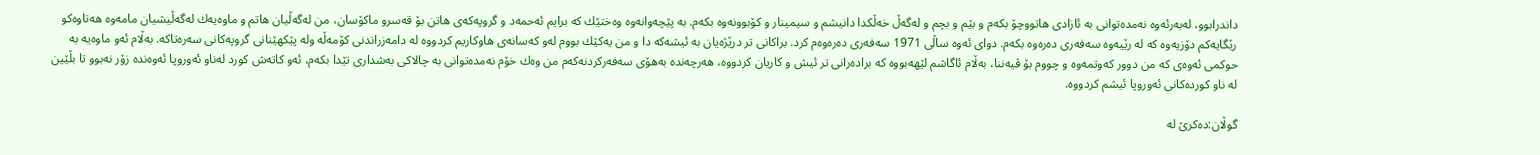داندرابوو، له‌به‌رئه‌وه‌ نه‌مده‌توانی‌ به‌ ئازادی‌ هاتووچۆ بكه‌م و بێم و بچم و له‌گه‌ڵ خه‌ڵكدا دانیشم و سیمینار و كۆبوونه‌وه‌ بكه‌م. به‌ پێچه‌وانه‌وه‌ وه‌ختێك كه‌ برایم ئه‌حمه‌د و گروپه‌كه‌ی‌ هاتن بۆ قه‌سرو ماكۆسان، من له‌گه‌ڵیان هاتم و ماوه‌یه‌ك له‌گه‌ڵیشیان مامه‌وه‌ هه‌تاوه‌كو رێگایەكم دۆزیه‌وه‌ كه‌ له ‌رێیە‌وه‌ سه‌فه‌ری‌ ده‌ره‌وه‌ بكه‌م. دوای‌ ئه‌وه‌ ساڵی‌ 1971 سه‌فه‌ری‌ ده‌ره‌وه‌م كرد. براكانی‌ تر درێژه‌یان به‌ ئیشه‌كه‌ دا و من یەكێك بووم له‌و كه‌سانه‌ی‌ هاوكاریم كردووه‌ له‌ دامه‌زراندنی‌ كۆمه‌ڵه‌ ولە پێكهێنانی گروپه‌كانی‌ سه‌ره‌تاكه‌. به‌ڵام ئه‌و ماوەیە به‌ حوكمی‌ ئه‌وه‌ی‌ كه‌ من دوور كه‌وتمه‌وه‌ و چووم بۆ‌ ڤیه‌ننا، به‌ڵام ئاگاشم لێهەبووە كه‌ براده‌رانی‌ تر ئیش و كاریان كردووه‌، هه‌رچه‌نده‌ بەهۆی سەفەركردنەكەم من وه‌ك خۆم نه‌مده‌توانی‌ به‌ چالاكی‌ به‌شداری تێدا بكەم، ئه‌و كاته‌ش كورد له‌ناو ئه‌وروپا ئەوەندە‌ زۆر نه‌بوو تا بڵێین له‌ ناو كورده‌كانی‌ ئه‌وروپا ئیشم كردووه‌.

گوڵان:دەكرێ لە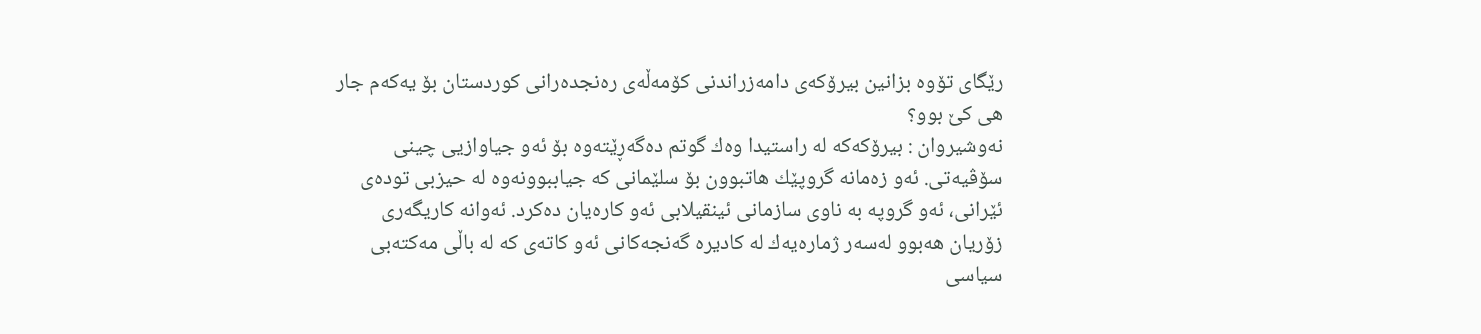رێگای تۆوە بزانین بیرۆكه‌ی‌ دامه‌زراندنی كۆمەڵەی رەنجدەرانی كوردستان بۆ یه‌كه‌م جار هی‌ كێ بوو؟
نه‌وشیروان : بیرۆكه‌كه‌ له‌ راستیدا وه‌ك گوتم ده‌گەڕێته‌وه‌ بۆ ئه‌و جیاوازیی چینی‌ سۆڤیه‌تی‌. ئه‌و زه‌مانه‌ گروپێك هاتبوون بۆ سلێمانی كه‌ جیاببوونه‌وه‌ له‌ حیزبی‌ توده‌ی‌ ئێرانی‌، ئه‌و گروپه‌ به‌ ناوی‌ سازمانی‌ ئینقیلابی‌ ئه‌و كاره‌یان ده‌كرد. ئه‌وانه‌ كاریگەری زۆریان هه‌بوو له‌سه‌ر ژماره‌یه‌ك له‌ كادیره‌ گه‌نجه‌كانی‌ ئه‌و كاته‌ی‌ كە له‌ باڵی‌ مه‌كته‌بی‌ سیاسی‌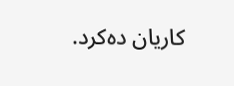كاریان ده‌كرد.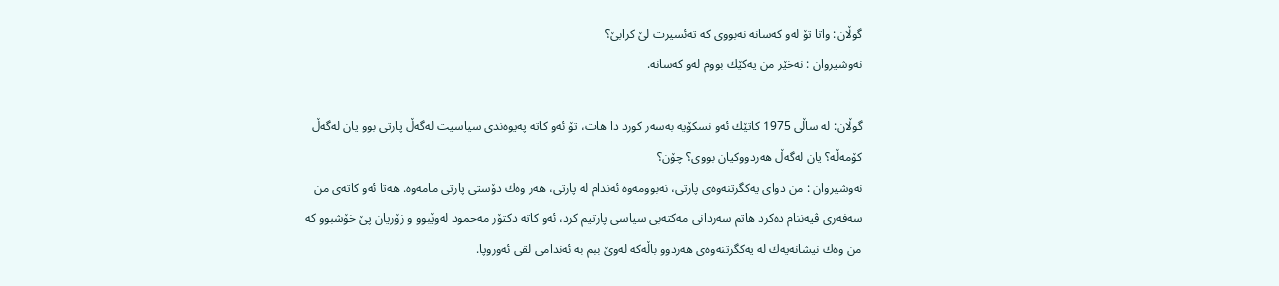گوڵان: واتا تۆ له‌و كه‌سانه‌ نه‌بووی‌ كه‌ تەئسیرت لێ كرابێ؟
نه‌وشیروان : نەخێر من یەكێك بووم له‌و كه‌سانه‌.

گوڵان: له‌ ساڵی‌ 1975 كاتێك ئه‌و نسكۆیه‌ بەسەر كورد دا هات، تۆ ئه‌و كاته‌ په‌یوه‌ندی‌ سیاسیت له‌گه‌ڵ پارتی‌ بوو یان له‌گه‌ڵ كۆمه‌ڵه‌؟ یان له‌گه‌ڵ هه‌ردووكیان بووی‌؟ چۆن؟
نه‌وشیروان : من دوای‌ یه‌كگرتنه‌وه‌ی‌ پارتی‌، نه‌بوومه‌وه‌ ئه‌ندام له‌ پارتی‌، هه‌ر وه‌ك دۆستی‌ پارتی‌ مامه‌وه‌. هه‌تا ئه‌و كاته‌ی‌ من سه‌فه‌ری‌ ڤیه‌ننام ده‌كرد هاتم سه‌ردانی‌ مه‌كته‌بی‌ سیاسی‌ پارتیم كرد، ئه‌و كاته‌ دكتۆر مه‌حمود له‌وێبوو و زۆریان پێ خۆشبوو كه‌ من وه‌ك نیشانه‌یه‌ك له‌ یه‌كگرتنه‌وه‌ی‌ هه‌ردوو باڵه‌كه‌ له‌وێ ببم به‌ ئه‌ندامی‌ لقی‌ ئه‌وروپا.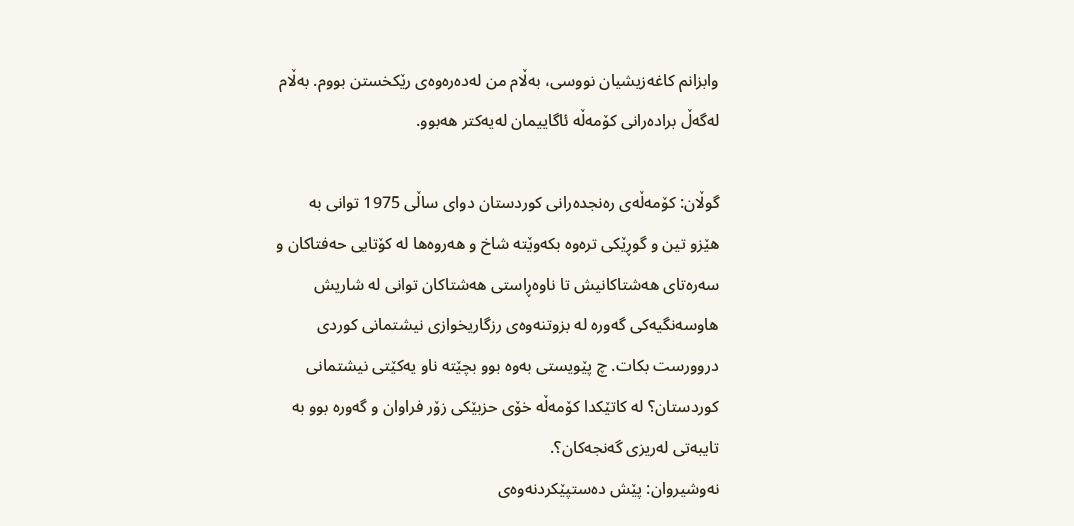وابزانم كاغه‌زیشیان نووسی‌، به‌ڵام من له‌ده‌ره‌وه‌ی‌ رێكخستن بووم. به‌ڵام له‌گه‌ڵ براده‌رانی‌ كۆمه‌ڵه‌ ئاگاییمان له‌یه‌كتر هه‌بوو.

گوڵان: كۆمه‌ڵه‌ی‌ ره‌نجده‌رانی‌ كوردستان دوای‌ ساڵی‌ 1975 توانی‌ به‌ هێزو تین و گوڕێكی ترەوە بكەوێتە شاخ و هه‌روه‌ها له كۆتایی حەفتاكان و سەرەتای هەشتاكانیش تا ناوەڕاستی هەشتاكان توانی لە شاریش هاوسه‌نگیه‌كی‌ گه‌وره‌ لە بزوتنه‌وه‌ی‌ رزگاریخوازی‌ نیشتمانی‌ كوردی دروورست بكات. چ پێویستی به‌وه‌ بوو بچێتە ناو یەكێتی نیشتمانی‌ كوردستان؟ له‌ كاتێكدا كۆمه‌ڵه‌ خۆی‌ حزبێكی زۆر فراوان و گه‌وره‌ بوو به‌ تایبه‌تی‌ لەریزی‌ گه‌نجه‌كان؟.
نه‌وشیروان: پێش دەستپێكردنەوەی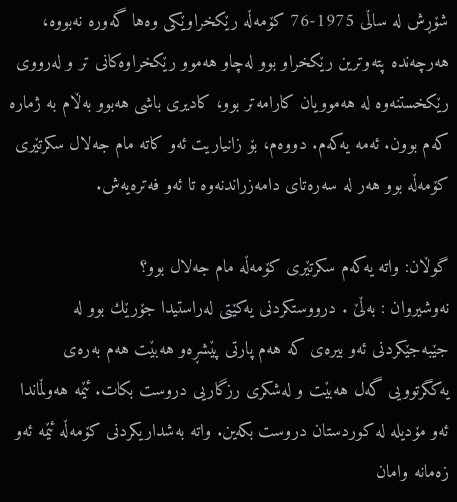شۆڕش له‌ ساڵی‌ 1975-76 كۆمه‌ڵه‌ رێكخراوێكی وه‌ها گه‌وره‌ نه‌بووه، هه‌رچه‌نده‌ پته‌وترین رێكخراو بوو له‌چاو هه‌موو رێكخراوه‌كانی‌ تر و لەرووی‌ رێكخستنه‌وه‌ له‌ هه‌موویان كارامه‌تر بوو، كادیری‌ باشی‌ هه‌بوو بەڵام به‌ ژماره‌ كه‌م بوون. ئه‌مه‌ یه‌كه‌م. دووه‌م، بۆ زانیاریت ئه‌و كاته‌ مام جه‌لال سكرتێری كۆمه‌ڵه‌ بوو هه‌ر له‌ سه‌ره‌تای‌ دامه‌زراندنه‌وه‌ تا ئه‌و فه‌تره‌یه‌ش.

گوڵان: واته‌ یه‌كه‌م سكرتێری كۆمه‌ڵه‌ مام جه‌لال بوو؟
نه‌وشیروان : بەڵێ . درووستكردنی‌ یەكێتی لەراستیدا جۆرێك بوو له‌ جێبەجێكردنی‌ ئه‌و بیره‌ی‌ كه‌ هه‌م پارتی‌ پێشڕەو هەبێت هه‌م به‌ره‌ی‌ یه‌كگرتوویی‌ گه‌ل هەبێت و له‌شكری‌ رزگاریی‌ دروست بكات. ئێمە‌ هه‌وڵماندا ئه‌و مۆدیلە له‌ كوردستان دروست بكه‌ین. واته‌ به‌شداریكردنی‌ كۆمه‌ڵه‌ ئێمە‌ ئه‌و زه‌مانه‌ وامان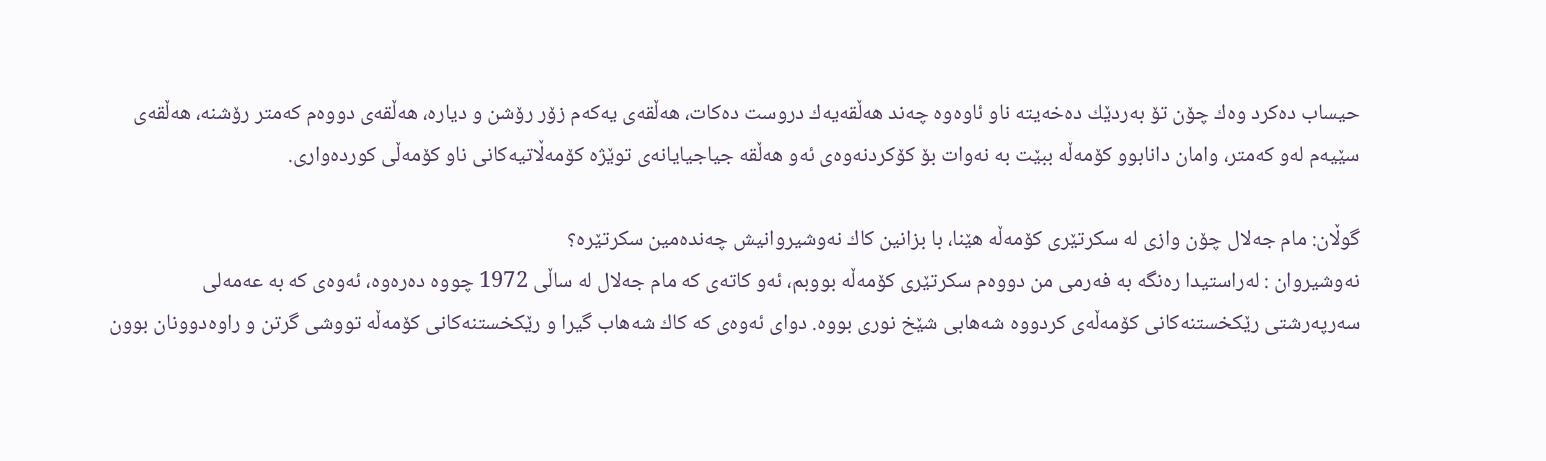حیساب ده‌كرد وه‌ك چۆن تۆ به‌ردێك ده‌خه‌یته‌ ناو ئاوه‌وه‌ چه‌ند هه‌ڵقه‌یه‌ك دروست ده‌كات، هه‌ڵقه‌ی‌ یه‌كه‌م زۆر رۆشن و دیاره‌، هه‌ڵقه‌ی‌ دووه‌م كه‌متر رۆشنه‌، هه‌ڵقه‌ی‌ سێیە‌م له‌و كه‌متر، وامان دانابوو كۆمه‌ڵه‌ ببێت به‌ نه‌وات بۆ كۆكردنه‌وه‌ی‌ ئه‌و هه‌ڵقه‌ جیاجیایانه‌ی‌ توێژە كۆمه‌ڵاتیه‌كانی‌ ناو كۆمه‌ڵی‌ كورده‌واری‌.

گوڵان: مام جه‌لال چۆن وازی‌ له‌ سكرتێری كۆمه‌ڵه‌ هێنا، با بزانین كاك نه‌وشیروانیش چه‌نده‌مین سكرتێرە‌؟
نه‌وشیروان : له‌راستیدا ره‌نگه‌ بە فەرمی من دووه‌م سكرتێری كۆمەڵە بووبم، ئه‌و كاته‌ی‌ كه‌ مام جه‌لال له‌ ساڵی‌ 1972 چووه‌ ده‌ره‌وه‌، ئه‌وه‌ی‌ كه‌ به‌ عه‌مه‌لی‌ سه‌رپه‌رشتی‌ رێكخستنه‌كانی‌ كۆمه‌ڵه‌ی‌ كردووه‌ شه‌هابی‌ شێخ نوری‌ بووه‌. دوای‌ ئه‌وه‌ی‌ كه‌ كاك شه‌هاب گیرا و رێكخستنه‌كانی‌ كۆمه‌ڵه‌ تووشی‌ گرتن و راوەدوونان بوون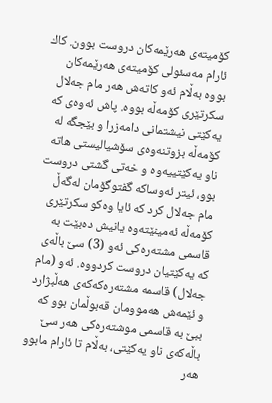كۆمیته‌ی‌ هه‌رێمه‌كان دروست بوون. كاك ئارام مه‌سئولی‌ كۆمیته‌ی‌ هه‌رێمه‌كان بووه‌ به‌ڵام ئه‌و كاته‌ش هه‌ر مام جه‌لال سكرتێری كۆمه‌ڵه‌ بووه‌. پاش ئه‌وه‌ی‌ كه‌ یەكێتی نیشتمانی‌ دامه‌زرا و بێجگە له‌ كۆمه‌ڵه‌ بزوتنه‌وه‌ی‌ سۆشیالیستی‌ هاته‌ ناو یه‌كێتییەوه‌ و خه‌تی‌ گشتی‌ دروست بوو، ئیتر ئه‌وساكه‌ گفتوگۆمان له‌گه‌ڵ مام جه‌لال كرد كه‌ ئایا وه‌كو سكرتێری‌ كۆمه‌ڵه‌ ئه‌مینێتەوه‌ یانیش دەبێت به‌ قاسمی‌ مشته‌ره‌كی‌ ئه‌و (3) سێ باڵه‌ی‌ كه‌ یه‌كێتیان دروست كردووه‌. ئه‌و (مام جەلال) قاسمه‌ مشته‌ره‌كه‌كه‌ی‌ هه‌ڵبژارد و ئێمەش‌ هه‌موومان قه‌بوڵمان بوو كه‌ ببێ به‌ قاسمی‌ موشته‌ره‌كی‌ هه‌ر سێ باڵه‌كه‌ی‌ ناو یه‌كێتی، بەڵام تا ئارام مابوو هەر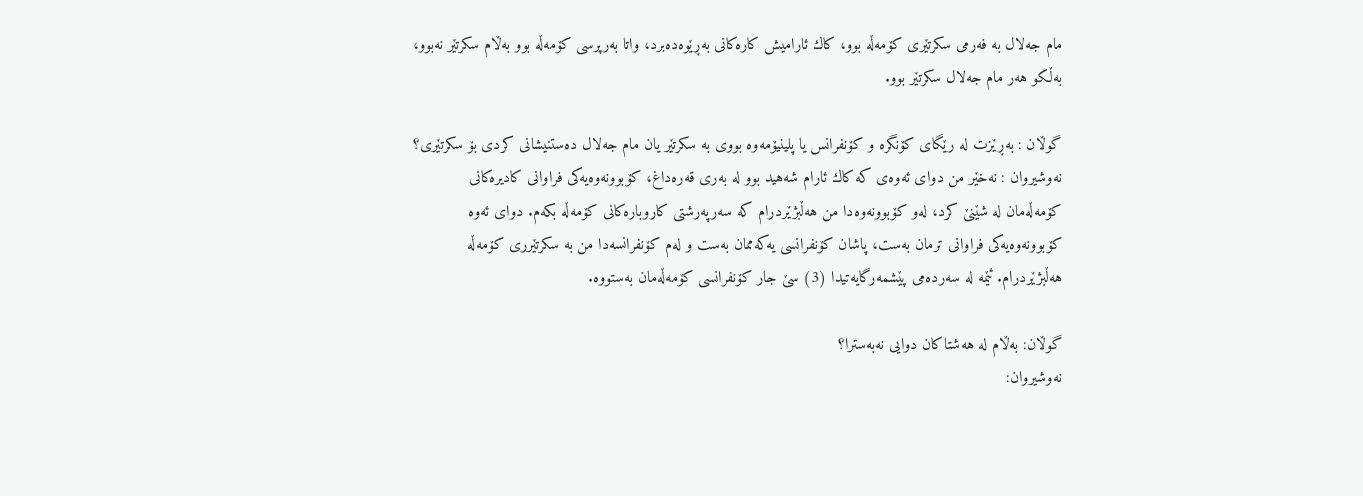مام جەلال بە فەرمی سكرتێری كۆمەڵە بوو، كاك ئارامیش كارەكانی بەڕێوەدەبرد، واتا بەرپرسی كۆمەڵە بوو بەڵام سكرتێر نەبوو، بەڵكو هەر مام جەلال سكرتێر بوو.

گوڵان : بەڕێزت لە رێگای كۆنگره‌ و كۆنفرانس یا پلینیۆمەوە بووی‌ به‌ سكرتێر یان مام جەلال دەستنیشانی كردی بۆ سكرتێری؟
نه‌وشیروان : نەخێر من دوای‌ ئه‌وه‌ی‌ كه‌ كاك ئارام شه‌هید بوو له‌ به‌ری‌ قه‌ره‌داغ، كۆبوونه‌وه‌یه‌كی‌ فراوانی‌ كادیره‌كانی‌ كۆمه‌ڵه‌مان لە شێنێ كرد، له‌و كۆبوونه‌وه‌دا من هه‌ڵبژێردرام كه‌ سه‌رپه‌رشتی‌ كاروباره‌كانی‌ كۆمه‌ڵه‌ بكه‌م. دوای‌ ئه‌وه‌ كۆبوونه‌وه‌یه‌كی‌ فراوانی‌ ترمان به‌ست، پاشان كۆنفرانسی‌ یه‌كه‌ممان به‌ست و له‌م كۆنفرانسه‌دا من به‌ سكرتێرری‌ كۆمه‌ڵه‌ هه‌ڵبژێردرام. ئێمە‌ له‌ سه‌رده‌می‌ پێشمه‌رگایه‌تیدا (3) سێ جار كۆنفرانسی‌ كۆمه‌ڵه‌مان به‌ستووه‌.

گوڵان: به‌ڵام له‌ هه‌شتاكان دوایی‌ نه‌به‌سترا؟
نه‌وشیروان: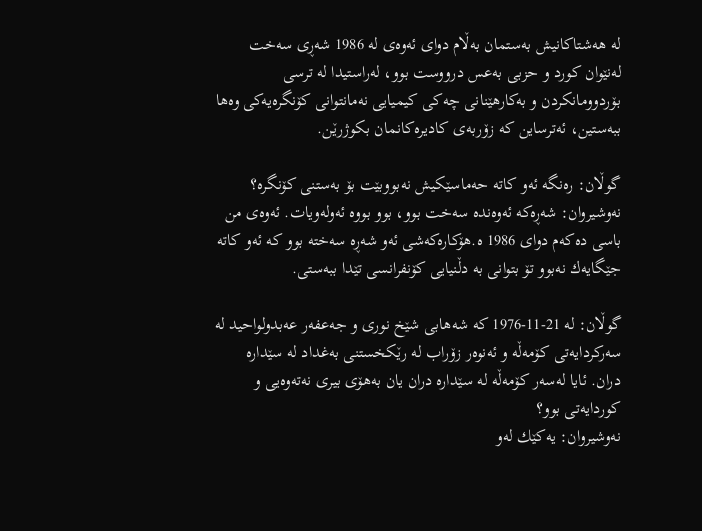له‌ هه‌شتاكانیش به‌ستمان به‌ڵام دوای‌ ئه‌وه‌ی‌ له‌ 1986 شه‌ڕی‌ سه‌خت له‌نێوان كورد و حزبی‌ به‌عس درووست بوو، له‌راستیدا له‌ ترسی‌ بۆردوومانكردن و بەكارهێنانی چه‌كی‌ كیمیایی‌ نه‌مانتوانی‌ كۆنگرەیەكی وه‌ها ببه‌ستین، ئه‌ترساین كه‌ زۆربه‌ی‌ كادیره‌كانمان بكوژرێن.

گوڵان: رەنگە ئه‌و كاته‌ حه‌ماسێكیش نه‌بووبێت بۆ به‌ستنی‌ كۆنگره‌؟
نه‌وشیروان: شەڕەكه‌ ئه‌وه‌نده‌ سه‌خت بوو، بوو بووه‌ ئه‌وله‌ویات. ئه‌وه‌ی‌ من باسی‌ ده‌كه‌م دوای‌ 1986 ه‌.هۆكارەكەشی ئەو شەڕە سەختە بوو كە ئه‌و كاته‌ جێگایەك نه‌بوو تۆ بتوانی‌ به‌ دڵنیایی كۆنفرانسی‌ تێدا ببه‌ستی‌.

گوڵان: له‌ 21-11-1976 كه‌ شەهابی شێخ نوری‌ و جەعفەر عەبدولواحید لە سه‌ركردایه‌تی‌ كۆمه‌ڵه‌ و ئه‌نوه‌ر زۆراب له‌ رێكخستنی به‌غداد له‌ سێدارە‌ دران. ئایا له‌سه‌ر كۆمه‌ڵه‌ له‌ سێداره‌ دران یان به‌هۆی‌ بیری‌ نه‌ته‌وه‌یی‌ و كوردایه‌تی‌ بوو؟
نه‌وشیروان: یه‌كێك له‌و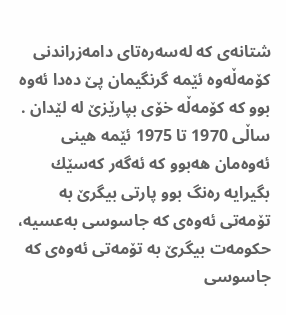شتانه‌ی‌ كه‌ له‌سه‌ره‌تای‌ دامه‌زراندنی‌ كۆمه‌ڵه‌وه‌ ئێمە گرنگیمان پێ ده‌دا ئه‌وه‌ بوو كه‌ كۆمه‌ڵه‌ خۆی‌ بپارێزێ لە لێدان . ساڵی‌ 1970 تا 1975 ئێمە‌ هینی‌ ئه‌وه‌مان هه‌بوو كه‌ ئه‌گه‌ر كه‌سێك بگیرایه‌ ره‌نگ بوو پارتی‌ بیگرێ به‌ تۆمەتی ئه‌وه‌ی‌ كه‌ جاسوسی‌ به‌عسیه‌، حكومه‌ت بیگرێ به‌ تۆمه‌تی‌ ئه‌وه‌ی‌ كه‌ جاسوسی‌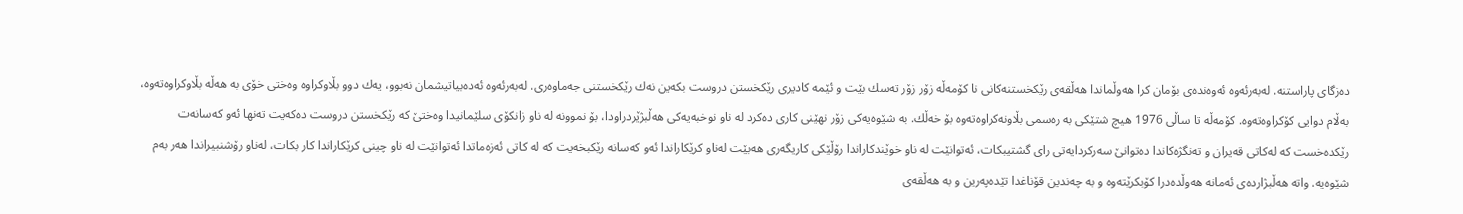ده‌زگای‌ پاراستنه‌. له‌به‌رئه‌وه‌ ئه‌وه‌نده‌ی‌ بۆمان كرا هه‌وڵماندا هه‌ڵقه‌ی رێكخستنە‌كانی‌ نا كۆمه‌ڵه‌ زۆر زۆر ته‌سك بێت و ئێمە كادیری رێكخستن دروست بكه‌ین نه‌ك رێكخستنی جه‌ماوه‌ری‌. له‌به‌رئه‌وه‌ ئه‌ده‌بیاتیشمان نه‌بوو، یه‌ك دوو بڵاوكراوه‌ وه‌ختی‌ خۆی‌ به‌ هەڵە بڵاوكراوه‌ته‌وه‌، به‌ڵام دوایی‌ كۆكراوه‌ته‌وه‌. كۆمه‌ڵه‌ تا ساڵی‌ 1976 هیچ شتێكی به‌ رە‌سمی‌ بڵاونه‌كراوه‌ته‌وه‌ بۆ خه‌ڵك. به‌ شێوەیەكی زۆر نهێنی كاری‌ ده‌كرد له‌ ناو نوخبه‌یه‌كی‌ هه‌ڵبژێردراودا، بۆ نموونه‌ له‌ ناو زانكۆی سلێمانیدا وەختێ كە رێكخستن دروست ده‌كه‌یت ته‌نها ئه‌و كه‌سانه‌ت رێكدەخست كه‌ له‌كاتی‌ قەیران و تەنگژەكاندا دەتوانێ سەركردایەتی رای گشتیبكات، ئەتوانێت لە ناو خوێندكاراندا رۆڵێكی كاریگەری هەبێت له‌ناو كرێكاراندا ئەو كەسانە رێكبخەیت كه‌ له‌ كاتی‌ ئه‌زه‌ماتدا ئەتوانێت له‌ ناو چینی‌ كرێكاراندا كار بكات، له‌ناو رۆشنبیراندا هه‌ر به‌م شێوەیه‌. واته‌ هه‌ڵبژارده‌ی‌ ئه‌مانه‌ هه‌وڵده‌درا كۆبكرێته‌وه‌ و به‌ چه‌ندین قۆناغدا تێده‌په‌رین و به‌ هه‌ڵقه‌ی‌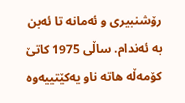رۆشنبیری‌ و ئه‌مانه‌ تا ئه‌بن به‌ ئه‌ندام. ساڵی‌ 1975 كاتێ كۆمه‌ڵه‌ هاته‌ ناو یه‌كێتییه‌وه‌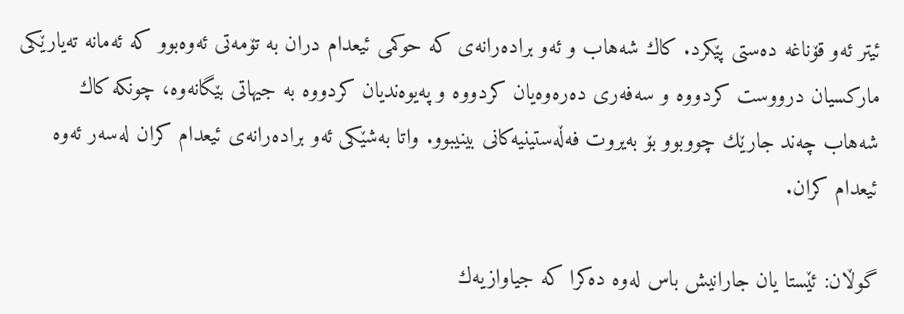ئیتر ئه‌و قۆناغه‌ ده‌ستی‌ پێكرد. كاك شه‌هاب و ئه‌و براده‌رانه‌ی‌ كه‌ حوكمی‌ ئیعدام دران به‌ تۆمه‌تی‌ ئه‌وه‌بوو كه‌ ئه‌مانه‌ ته‌یارێكی‌ ماركسیان درووست كردووه‌ و سه‌فه‌ری‌ ده‌ره‌وه‌یان كردووه‌ و په‌یوه‌ندیان كردووه‌ به‌ جیهاتی‌ بێگانە‌وه‌، چونكه‌ كاك شه‌هاب چه‌ند جارێك چووبوو بۆ به‌یروت فه‌ڵه‌ستینیه‌كانی‌ بینیبوو. واتا بەشێكی ئه‌و براده‌رانه‌ی‌ ئیعدام كران له‌سه‌ر ئه‌وه‌ ئیعدام كران.

گوڵان: ئێستا یان جارانیش باس له‌وه‌ ده‌كرا كه‌ جیاوازیه‌ك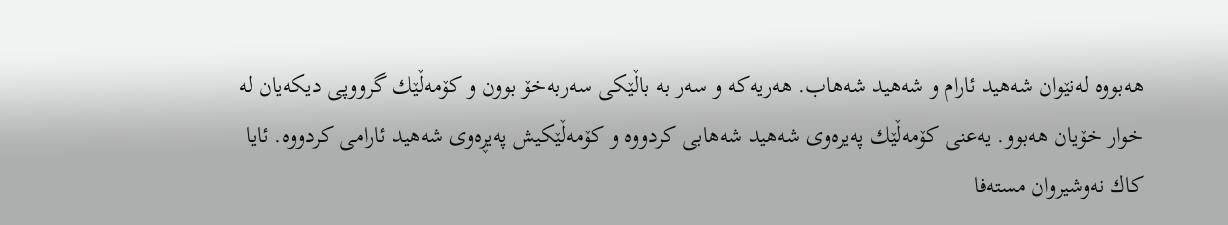هه‌بووه‌ له‌نێوان شه‌هید ئارام و شه‌هید شه‌هاب. هەریه‌كه و سه‌ر به‌ باڵێكی‌ سه‌ربه‌خۆ بوون و كۆمه‌ڵێك گرووپی‌ دیكه‌یان له‌ خوار خۆیان هه‌بوو. یه‌عنی‌ كۆمه‌ڵێك په‌یره‌وی‌ شه‌هید شه‌هابی‌ كردووه‌ و كۆمه‌ڵێكیش په‌یڕه‌وی‌ شه‌هید ئارامی‌ كردووه‌. ئایا كاك نه‌وشیروان مسته‌فا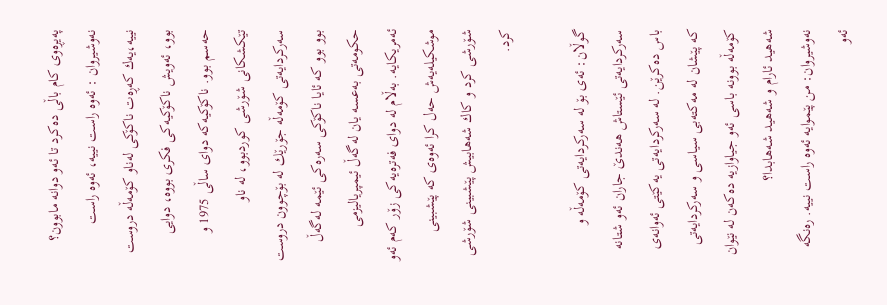په‌یڕه‌وی‌ كام باڵی‌ ده‌كرد تا ئه‌و دوانه‌ مابوون؟
نه‌وشیروان : ئه‌وه‌ راست نییه‌، ئەوە راست نییە،یه‌ك كەڕه‌ت ناكۆكی‌ له‌ناو كۆمه‌ڵه‌ دروست بوو، ئه‌ویش ناكۆكیه‌كی‌ فكری‌ بووه‌، دوایی‌ حه‌سم بوو. ناكۆكیه‌كه‌ دوای‌ ساڵی‌ 1975 و تێكشكانی شۆرشی‌ كوردبوو، له‌ ناو سه‌ركردایه‌تی‌ كۆمه‌ڵه‌ جۆرێك له‌ بۆچوون دروست بوو بوو كه‌ ئایا ناكۆكی‌ سه‌ره‌كی‌ ئێمه‌ له‌گه‌ڵ حكومه‌تی‌ به‌عسه‌ یان له‌گه‌ڵ ئیمپریالیزمی‌ ئه‌مریكایه‌. به‌ڵام له‌ دوای‌ فه‌تره‌یه‌كی‌ زۆر كه‌م ئه‌و موشكیله‌یەش‌ حه‌ل كرا ئه‌وه‌ی‌ كه‌ پێشبینی شۆرشی‌ كرد و كاك شه‌هابیش پێشبینی شۆرشی‌ كرد.

گوڵان: ئه‌ی‌ بۆ له‌ سەركردایەتی كۆمه‌ڵه‌ و سه‌ركردایه‌تی‌ ئێستاش هه‌ندێ جاران ئه‌و شتانه‌ باس ده‌كرێن. له‌ سه‌ركردایه‌تی‌ یه‌كێتی‌ ئه‌وانه‌ی‌ كه‌ پێشان له‌ مه‌كته‌بی‌ سیاسی‌ و سه‌ركردایه‌تی‌ كۆمه‌ڵه‌ بوونه‌ باسی‌ ئه‌و جیاوازیه‌ ده‌كه‌ن له‌ نێوان شه‌هید ئارام و شه‌هید شه‌هابدا؟
نه‌وشیروان: من پێموایە ئەوە راست نییه‌. رەنگه‌ ئه‌و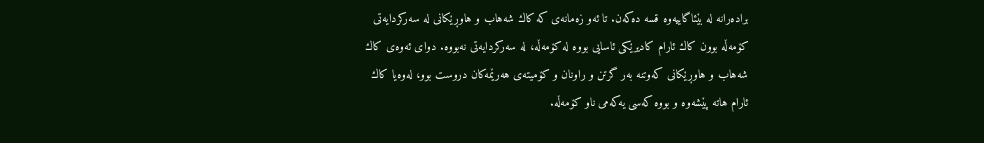براده‌رانه‌ له‌ بێئاگاییه‌وه‌ قسه‌ ده‌كه‌ن. تا ئه‌و زه‌مانه‌ی‌ كه‌ كاك شه‌هاب و هاوڕێكانی‌ له‌ سه‌ركردایه‌تی‌ كۆمه‌ڵه‌ بوون كاك ئارام كادیرێكی‌ ئاسایی بووه‌ له‌ كۆمه‌ڵه‌، له‌ سه‌ركردایه‌تی‌ نه‌بووه‌. دوای‌ ئه‌وه‌ی‌ كاك شه‌هاب و هاوڕێكانی كه‌وتنه‌ به‌ر گرتن و راونان و كۆمیته‌ی‌ هه‌رێمه‌كان دروست بوو، له‌وه‌یا كاك ئارام هاته‌ پێشه‌وه‌ و بووه‌ كه‌سی‌ یه‌كه‌می‌ ناو كۆمه‌ڵه‌.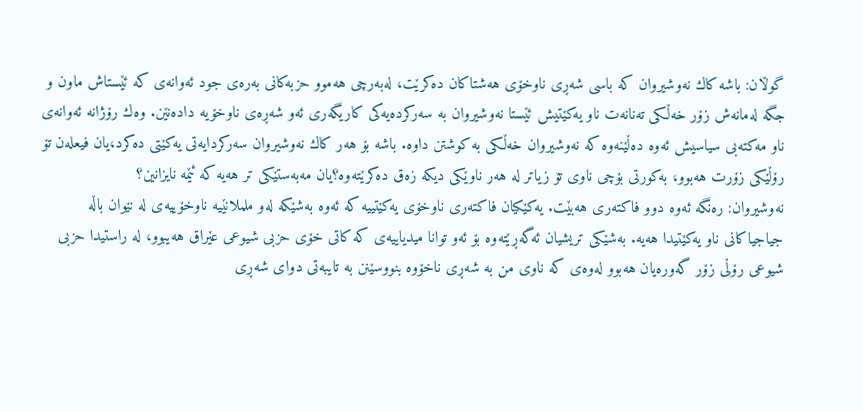گوڵان: باشه‌ كاك نه‌وشیروان كه‌ باسی‌ شه‌ڕی‌ ناوخۆی‌ هه‌شتاكان ده‌كرێت، له‌به‌رچی‌ هه‌موو حزبه‌كانی‌ به‌ره‌ی‌ جود ئه‌وانه‌ی‌ كه‌ ئێستاش ماون و جگه‌ له‌مانه‌ش زۆر خه‌ڵكی‌ ته‌نانه‌ت ناو یەكێتیش ئێستا نه‌وشیروان به‌ سه‌ركرده‌یه‌كی‌ كاریگەری ئه‌و شه‌ڕه‌ی‌ ناوخۆیە دادەنێن. وه‌ك رۆژانه‌ ئه‌وانه‌ی‌ ناو مه‌كته‌بی‌ سیاسیش ئه‌وه‌ ده‌ڵێنه‌وه‌ كه‌ نه‌وشیروان خه‌ڵكی‌ به‌ كوشتن داوه‌. باشه‌ بۆ هه‌ر كاك نه‌وشیروان سه‌ركردایه‌تی‌ یه‌كێتی‌ ده‌كرد،یان فیعلەن تۆ رۆڵێكی زۆرت هەبوو، بەكورتی بۆچی‌ ناوی‌ تۆ زیاتر له‌ هه‌ر ناوێكی دیكه‌ زه‌ق ده‌كرێته‌وه‌؟یان مەبەستێكی تر هەیە كە ئێمە نایزانین؟
نه‌وشیروان: ره‌نگه‌ ئه‌وه‌ دوو فاكته‌ری‌ هه‌بێت. یه‌كێكیان فاكته‌ری‌ ناوخۆی‌ یه‌كێتییه‌ كه‌ ئه‌وه‌ بەشێكە لەو ململانێیە ناوخۆییه‌ی‌ له‌ نێوان باڵه‌ جیاجیاكانی‌ ناو یەكێتیدا هه‌یه‌. به‌شێكی تریشیان ئه‌گه‌ڕێته‌وه‌ بۆ ئه‌و توانا میدیاییه‌ی‌ كه‌ كاتی‌ خۆی‌ حزبی‌ شیوعی‌ عێراق هه‌یبوو، له‌ راستیدا حزبی شیوعی‌ رۆڵی زۆر گه‌وره‌یان هه‌بوو له‌وه‌ی‌ كه‌ ناوی‌ من به‌ شه‌ڕی‌ ناخۆوە بنووسێنن به‌ تایبه‌تی‌ دوای‌ شەڕی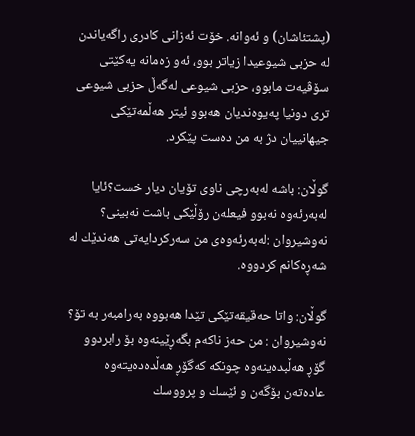(پشتئاشان) و ئه‌وانه‌. خۆت ئه‌زانی‌ كادری‌ راگه‌یاندن له‌ حزبی‌ شیوعیدا زیاتر بوو، ئه‌و زه‌مانه‌ یه‌كێتی‌ سۆڤیه‌ت مابوو، حزبی‌ شیوعی‌ له‌گه‌ڵ حزبی‌ شیوعی‌ تری‌ دونیا په‌یوه‌ندیان هه‌بوو ئیتر هەڵمەتێكی جیهانییان دژ بە من دەست پێكرد.

گوڵان: باشه‌ له‌به‌رچی‌ ناوی‌ تۆیان دیار خست؟ئایا لەبەرئەوە نەبوو فیعلەن رۆڵێكی باشت نەبینی؟
نه‌وشیروان :له‌به‌رئه‌وه‌ی‌ من سه‌ركردایه‌تی‌ هەندێك له‌ شەڕەكانم كردووه‌.

گوڵان: واتا حەقیقەتێكی تێدا هەبووە بەرامبەر بە تۆ؟
نه‌وشیروان : من حه‌ز ناكه‌م بگەڕێینەوە بۆ رابردوو گۆڕ هه‌ڵبده‌ینه‌وه‌ چونكه‌ كەگۆڕ هه‌ڵده‌ده‌یته‌وه‌ عاده‌ته‌ن بۆگه‌ن و ئێسك و پرووسك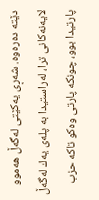دێتە ده‌ره‌وه‌. شەڕی یەكێتی له‌گه‌ڵ هه‌موو لایه‌نه‌كانی‌ ترا، له‌راستیدا به‌ پلەی یه‌ك له‌گه‌ڵ پارتیدا بوو، چونكه‌ پارتی‌ وه‌كو تاكه‌ حزب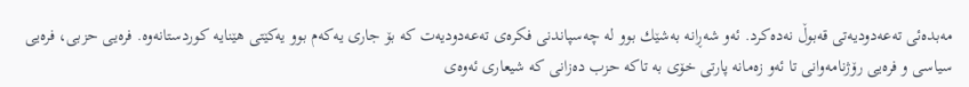مه‌بده‌ئی‌ ته‌عه‌دودیه‌تی‌ قه‌بوڵ نه‌ده‌كرد. ئه‌و شەڕانه‌ به‌شێك بوو له‌ چه‌سپاندنی‌ فكره‌ی‌ ته‌عه‌دودیه‌ت كه‌ بۆ جاری‌ یه‌كه‌م بوو یەكێتی هێنایە كوردستانه‌وه‌. فره‌یی‌ حزبی‌، فره‌یی‌ سیاسی‌ و فره‌یی‌ رۆژنامه‌وانی‌ تا ئه‌و زه‌مانه‌ پارتی‌ خۆی‌ به‌ تاكه‌ حزب ده‌زانی‌ كه‌ شیعاری‌ ئه‌وه‌ی‌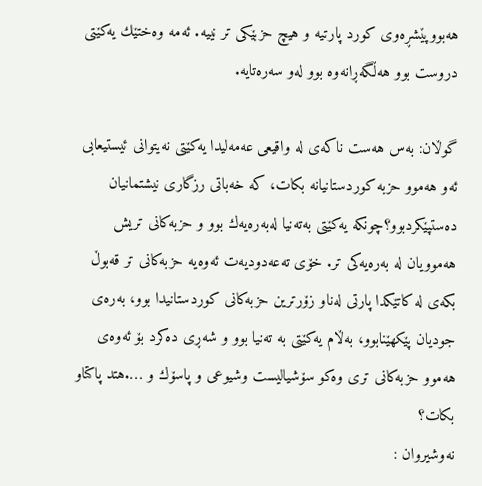هه‌بووپێشڕەوی كورد پارتیه‌ و هیچ حزبێكی‌ تر نییه‌. ئه‌مه‌ وەختێك یەكێتی دروست بوو هه‌ڵگه‌ڕانه‌وه‌ بوو له‌و سه‌ره‌تایه‌.

گوڵان: به‌س هه‌ست ناكه‌ی‌ له‌ واقیعی‌ عه‌مه‌لیدا یه‌كێتی‌ نه‌یتوانی‌ ئیستیعابی‌ ئه‌و هه‌موو حزبه‌ كوردستانیانه‌ بكات، كە خەباتی رزگاری نیشتمانیان دەستپێكردبوو؟چونكه‌ یه‌كێتی‌ به‌ته‌نیا له‌به‌ره‌یه‌ك بوو و حزبه‌كانی‌ تریش هەموویان له‌ به‌ره‌یه‌كی‌ تر. خۆی‌ ته‌عه‌دودیه‌ت ئه‌وه‌یه‌ حزبه‌كانی‌ تر قه‌بوڵ بكه‌ی‌ له‌ كاتێكدا پارتی‌ له‌ناو زۆرترین حزبه‌كانی كوردستانیدا بوو، بەرەی جودیان پێكهێنابوو، به‌ڵام یه‌كێتی به‌ ته‌نیا بوو و شەڕی دەكرد بۆ ئەوەی هەموو حزبه‌كانی‌ تری‌ وه‌كو سۆشیالیست وشیوعی و پاسۆك و ….هتد پاكتاو بكات؟
نه‌وشیروان :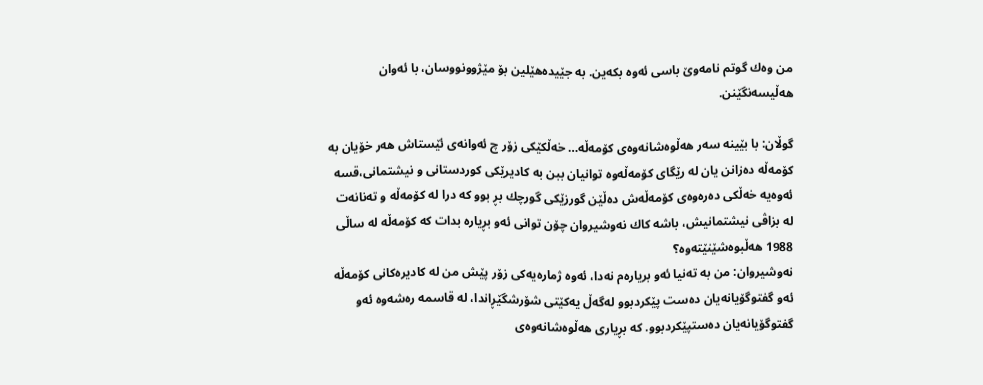من وه‌ك گوتم نامه‌وێ باسی‌ ئه‌وه‌ بكه‌ین. بە جێیدەهێلین بۆ مێژوونووسان، با ئه‌وان هه‌ڵیسه‌نگێنن.

گوڵان: با بێینە سەر هه‌ڵوه‌شانه‌وه‌ی‌ كۆمه‌ڵه‌… خه‌ڵكێكی زۆر چ ئه‌وانه‌ی‌ ئێستاش هه‌ر خۆیان به‌ كۆمه‌ڵه‌ ده‌زانن یان له‌ رێگای‌ كۆمه‌ڵه‌وه‌ توانیان ببن به‌ كادیرێكی‌ كوردستانی‌ و نیشتمانی‌،قسە ئەوەیە خه‌ڵكی‌ ده‌ره‌وه‌ی‌ كۆمه‌ڵه‌ش دەڵێن گورزێكی گورچك بڕ بوو كە درا له‌ كۆمه‌ڵه‌ و ته‌نانه‌ت له‌ بزاڤی‌ نیشتمانیش، باشە كاك نه‌وشیروان چۆن توانی‌ ئه‌و بڕیاره‌ بدات كه‌ كۆمه‌ڵه‌ له‌ ساڵی‌ 1988 هەڵبوەشێنێتەوە؟
نه‌وشیروان: من به‌ ته‌نیا ئه‌و بریاره‌م نه‌دا، ئه‌وه‌ ژماره‌یەكی‌ زۆر پێش من له‌ كادیره‌كانی‌ كۆمه‌ڵه‌ ئه‌و گفتوگۆیانه‌یان ده‌ست پێكردبوو له‌گه‌ڵ یه‌كێتی‌ شۆرشگێڕاندا، له‌ قاسمه‌ ره‌شه‌وه‌ ئه‌و گفتوگۆیانه‌یان ده‌ستپێكردبوو. كه‌ بڕیاری‌ هه‌ڵوه‌شانه‌وه‌ی‌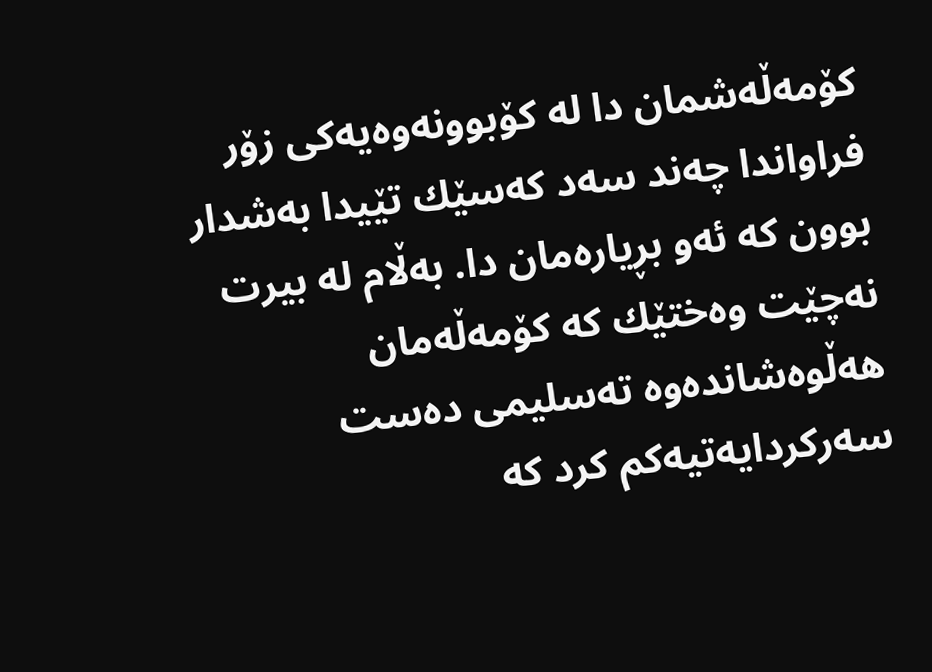كۆمه‌ڵه‌شمان دا له‌ كۆبوونه‌وه‌یه‌كی‌ زۆر فراواندا چه‌ند سه‌د كەسێك تێیدا به‌شدار بوون كه‌ ئه‌و بڕیاره‌مان دا. بەڵام لە بیرت نەچێت وه‌ختێك كە كۆمه‌ڵه‌مان هه‌ڵوه‌شانده‌وه‌ ته‌سلیمی‌ ده‌ست سه‌ركردایه‌تیه‌كم كرد كه‌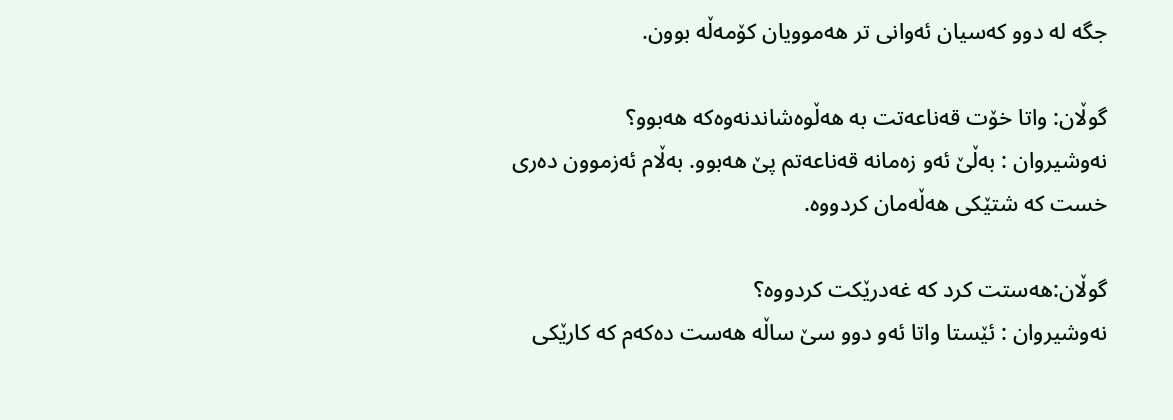جگه‌ له‌ دوو كه‌سیان ئه‌وانی‌ تر هه‌موویان كۆمه‌ڵه‌ بوون.

گوڵان: واتا خۆت قه‌ناعه‌تت به‌ هه‌ڵوه‌شاندنه‌وه‌كه‌ هه‌بوو؟
نه‌وشیروان : به‌ڵێ ئه‌و زه‌مانه‌ قه‌ناعه‌تم پێ هه‌بوو. به‌ڵام ئەزموون ده‌ری‌ خست كه‌ شتێكی‌ هه‌ڵه‌مان كردووه‌.

گوڵان:هه‌ستت كرد كه‌ غه‌درێكت كردووه‌؟
نه‌وشیروان : ئێستا واتا ئەو دوو سێ ساڵه‌ هه‌ست ده‌كه‌م كه‌ كارێكی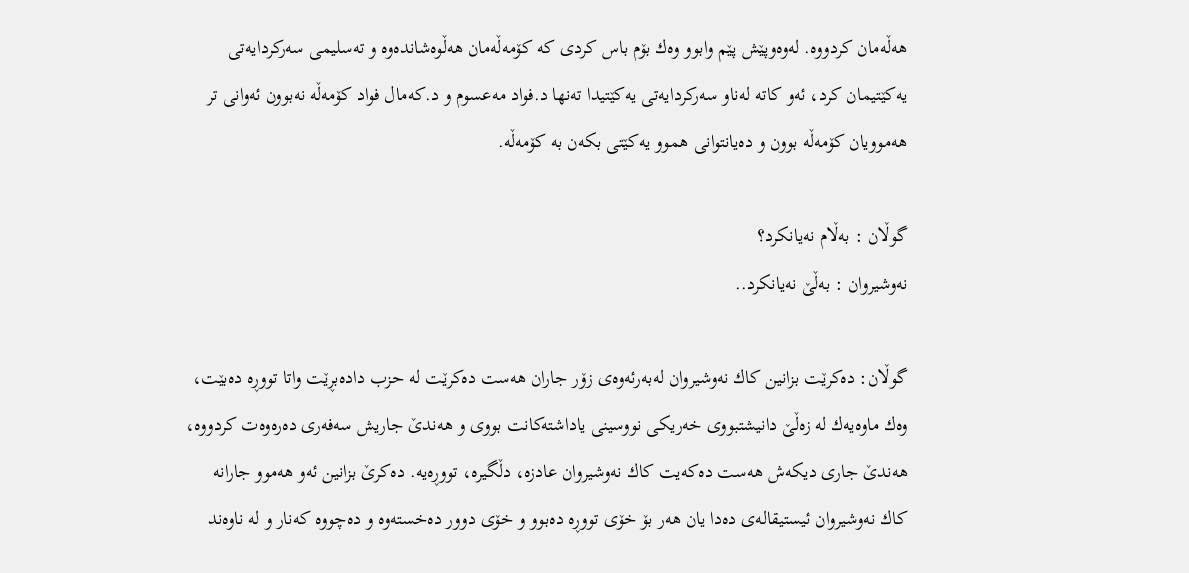هه‌ڵه‌مان كردووه‌. لەوەوپێش پێم وابوو وه‌ك بۆم باس كردی‌ كە كۆمه‌ڵه‌مان هه‌ڵوه‌شانده‌وه‌ و ته‌سلیمی‌ سه‌ركردایه‌تی‌ یه‌كێتیمان كرد، ئه‌و كاته‌ له‌ناو سه‌ركردایه‌تی‌ یه‌كێتیدا ته‌نها د.فواد مه‌عسوم و د.كه‌مال فواد كۆمه‌ڵه‌ نه‌بوون ئه‌وانی‌ تر هه‌موویان كۆمه‌ڵه‌ بوون و ده‌یانتوانی‌ هموو یه‌كێتی بكه‌ن به‌ كۆمه‌ڵه‌.

گوڵان : بەڵام نەیانكرد؟
نه‌وشیروان : بەڵێ نەیانكرد..

گوڵان: دەكرێت بزانین كاك نه‌وشیروان له‌به‌رئه‌وه‌ی‌ زۆر جاران هه‌ست دەكرێت لە حزب دادەبڕێت واتا تووڕە دەبێت، وەك ماوه‌یه‌ك له‌ زەڵێ دانیشتبووی‌ خه‌ریكی‌ نووسینی‌ یاداشتەكانت بووی‌ و هه‌ندێ جاریش سه‌فه‌ری‌ ده‌ره‌وه‌ت كردووه‌، هه‌ندێ جاری‌ دیكه‌ش هه‌ست ده‌كه‌یت كاك نه‌وشیروان عادزه‌، دڵگیره‌، تووڕە‌یه‌. ده‌كرێ بزانین ئه‌و هه‌موو جارانه‌ كاك نه‌وشیروان ئیستیقاله‌ی‌ ده‌دا یان هه‌ر بۆ خۆی‌ تووڕە ده‌بوو و خۆی‌ دوور ده‌خسته‌وه و دەچووە كەنار و لە ناوەند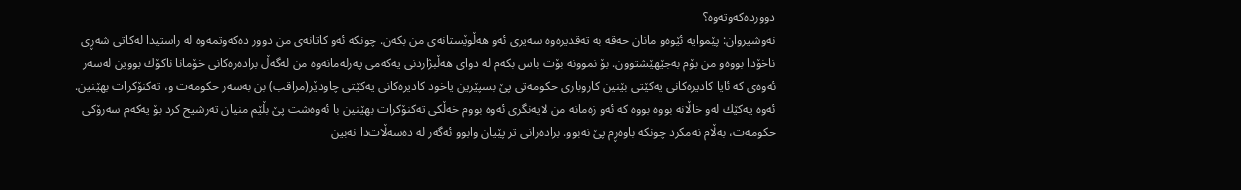دووردەكەوتەوە‌؟
نه‌وشیروان: پێموایە ئێوەو مانان حه‌قه‌ به‌ ته‌قدیره‌وه‌ سه‌یری‌ ئه‌و هه‌ڵوێستانه‌ی‌ من بكه‌ن. چونكە ئه‌و كاتانه‌ی‌ من دوور ده‌كه‌وتمه‌وه‌ له‌ راستیدا له‌كاتی شه‌ڕی‌ ناخۆدا بووەو من بۆم به‌جێهێشتوون. بۆ نموونه‌ بۆت باس بكه‌م له‌ دوای‌ هه‌ڵبژاردنی‌ یه‌كه‌می‌ په‌رله‌مانه‌وه‌ من له‌گه‌ڵ براده‌ره‌كانی‌ خۆمانا ناكۆك بووین له‌سه‌ر ئه‌وه‌ی‌ كه‌ ئایا كادیره‌كانی‌ یەكێتی بێنین كاروباری‌ حكومه‌تی‌ پێ بسپێرین یاخود كادیره‌كانی‌ یەكێتی چاودێر(مراقب) بن به‌سه‌ر حكومه‌ت و، ته‌كنۆكرات بهێنین. ئه‌وە یەكێك لەو خاڵانە بووە بووه‌ كه‌ ئه‌و زه‌مانه‌ من لایه‌نگری‌ ئه‌وه‌ بووم خەڵكی تەكنۆكرات بهێنین با ئەوەشت پێ بڵێم منیان ته‌رشیح كرد بۆ یەكەم سه‌رۆكی حكومه‌ت، به‌ڵام نه‌مكرد چونكه‌ باوەڕم پێ نەبوو. براده‌رانی‌ تر پێیان وابوو ئه‌گه‌ر له‌ دەسەڵات‌دا نه‌بین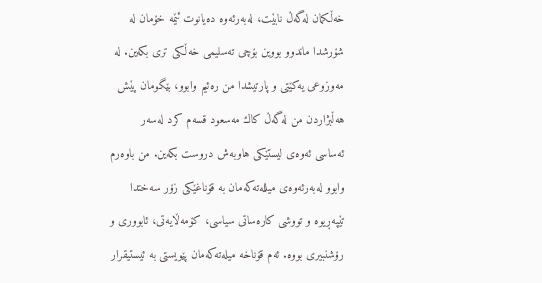خه‌ڵكمان له‌گه‌ڵ نابێت، له‌به‌رئه‌وه‌ دەیانوت ئێمه‌ خۆمان له‌ شۆرشدا ماندوو بووین بۆچی‌ ته‌سلیمی‌ خه‌ڵكی‌ تری‌ بكه‌ین. له‌ مه‌وزوعی‌ یه‌كێتی و پارتیشدا من رەئیم وابوو، بێگومان پێش هه‌ڵبژاردن من له‌گه‌ڵ كاك مه‌سعود قسه‌م كرد له‌سه‌ر ئه‌ساسی‌ ئه‌وه‌ی‌ لیستێكی‌ هاوبەش دروست بكه‌ین. من باوه‌رم وابوو له‌به‌رئه‌وه‌ی‌ میلله‌ته‌كه‌مان به‌ قۆناغێكی‌ زۆر سه‌ختدا تێپەڕیوه‌ و تووشی‌ كاره‌ساتی‌ سیاسی‌، كۆمه‌ڵایه‌تی‌، ئابووری‌ و رۆشنبیری‌ بووه‌. ئه‌م قۆناخە‌ میله‌ته‌كه‌مان پێویستی‌ به‌ ئیستیقرار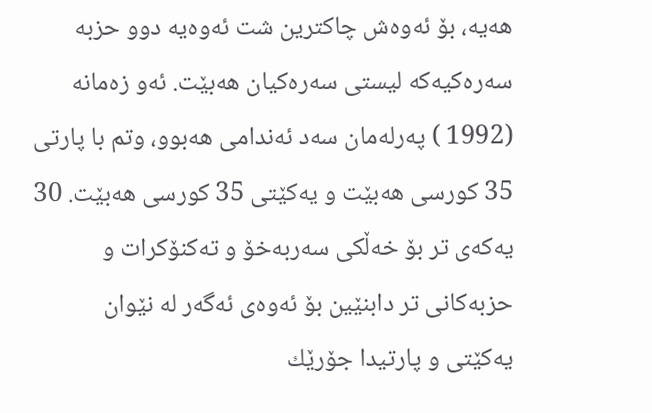هه‌یه‌، بۆ ئه‌وه‌ش چاكترین شت ئه‌وه‌یه‌ دوو حزبه‌ سه‌ره‌كیه‌كه‌ لیستی‌ سه‌ره‌كیان هه‌بێت. ئه‌و زه‌مانه‌ (1992 ) په‌رله‌مان سه‌د ئه‌ندامی‌ هه‌بوو، وتم با پارتی‌ 35 كورسی‌ هەبێت و یەكێتی 35 كورسی‌ هه‌بێت. 30 یه‌كه‌ی‌ تر بۆ خه‌ڵكی‌ سه‌ربه‌خۆ و ته‌كنۆكرات و حزبه‌كانی‌ تر دابنێین بۆ ئه‌وه‌ی‌ ئه‌گه‌ر له‌ نێوان یەكێتی و پارتیدا جۆرێك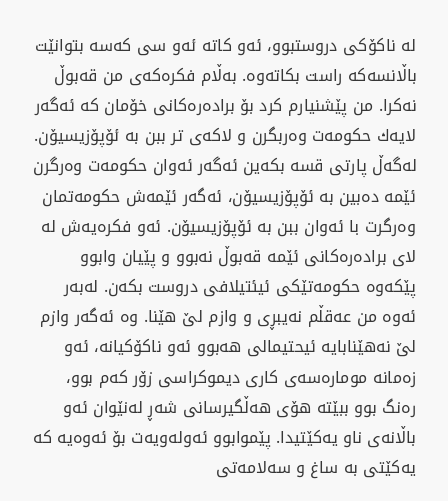له‌ ناكۆكی‌ دروستبوو، ئەو كاتە ئه‌و سی‌ كه‌سه‌ بتوانێت باڵانسه‌كه‌ راست بكاته‌وه‌. به‌ڵام فكره‌كه‌ی‌ من قه‌بوڵ نه‌كرا. من پێشنیارم كرد بۆ براده‌ره‌كانی‌ خۆمان كه‌ ئه‌گه‌ر لایه‌ك حكومه‌ت وه‌ربگرن و لاكه‌ی‌ تر ببن به‌ ئۆپۆزیسیۆن‌. له‌گه‌ڵ پارتی‌ قسه‌ بكه‌ین ئه‌گه‌ر ئه‌وان حكومه‌ت وه‌رگرن ئێمه‌ ده‌بین به‌ ئۆپۆزیسیۆن، ئه‌گه‌ر ئێمەش حكومه‌تمان وه‌رگرت با ئه‌وان ببن به‌ ئۆپۆزیسیۆن‌. ئه‌و فكره‌یه‌ش له‌ لای‌ براده‌ره‌كانی‌ ئێمە‌ قه‌بوڵ نه‌بوو و پێیان وابوو پێكەوە حكومەتێكی ئیئتیلافی‌ دروست بكه‌ن. له‌به‌ر ئه‌وه‌ من عه‌قڵم نه‌یبڕی‌ و وازم لێ هێنا. وه‌ ئه‌گه‌ر وازم لێ نەهێنابایه‌ ئیحتیمالی‌ هه‌بوو ئه‌و ناكۆكیانه‌، ئه‌و زه‌مانه‌ موماره‌سه‌ی‌ كاری‌ دیموكراسی‌ زۆر كه‌م بوو، ره‌نگ بوو ببێته‌ هۆی‌ هه‌ڵگیرسانی‌ شەڕ له‌نێوان ئه‌و باڵانه‌ی‌ ناو یه‌كێتیدا. پێموابوو ئه‌وله‌ویه‌ت بۆ ئه‌وه‌یه‌ كه‌ یه‌كێتی‌ به‌ ساغ و سه‌لامه‌تی‌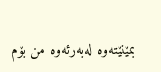بمێنێته‌وه‌ له‌به‌رئه‌وه‌ من بۆم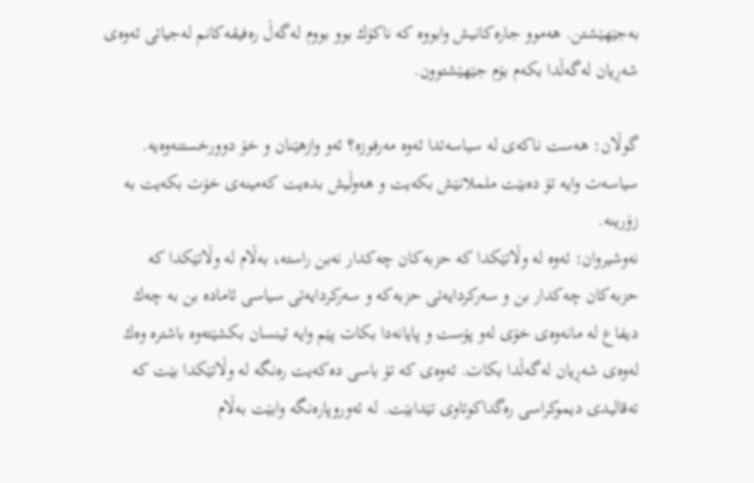به‌جێهێشتن. هه‌موو جاره‌كانیش وابووه‌ كه‌ ناكۆك بوو بووم له‌گه‌ڵ رەفیقه‌كانم له‌جیاتی‌ ئه‌وه‌ی‌ شه‌ڕیان له‌گه‌ڵدا بكه‌م بۆم جێهێشتوون.

گوڵان: هه‌ست ناكه‌ی‌ له‌ سیاسه‌تدا ئه‌وه‌ مه‌رفوزه‌؟ ئه‌و وازهێنان و خۆ دوورخستنه‌وه‌یه‌. سیاسه‌ت وایه‌ تۆ دەبێت ململانێش بكه‌یت و هه‌وڵیش بده‌یت كه‌مینه‌ی‌ خۆت بكه‌یت به‌ زۆرینه‌.
نه‌وشیروان: ئه‌وه‌ له‌ وڵاتێكدا كه‌ حزبه‌كان چه‌كدار نه‌بن راسته‌، به‌ڵام له‌ وڵاتێكدا كه‌ حزبه‌كان چه‌كدار بن و سه‌ركردایه‌تی‌ حزبه‌كه‌ و سه‌ركردایه‌تی‌ سیاسی‌ ئاماده‌ بن به‌ چه‌ك دیفاع له‌ مانه‌وه‌ی‌ خۆی‌ له‌و پۆست و پایانه‌دا بكات پێم وایه‌ ئینسان بكشێته‌وه‌ باشتره‌ وه‌ك له‌وه‌ی‌ شه‌ڕیان له‌گه‌ڵدا بكات. ئه‌وه‌ی‌ كه‌ تۆ باسی‌ ده‌كه‌یت ره‌نگه‌ له‌ وڵاتێكدا بێت كه‌ ته‌قالیدی‌ دیموكراسی‌ رەگداكوتاوی‌ تێدابێت. له‌ ئه‌وروپارەنگە وابێت بەڵام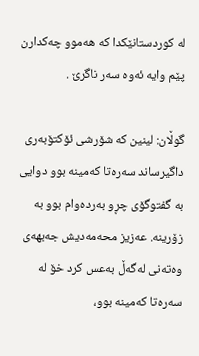لە كوردستانێكدا كه‌ هه‌موو چه‌كدارن پێم وایه‌ ئه‌وه‌ سه‌ر ناگرێ .

گوڵان: لینین كه‌ شۆرشی‌ ئۆكتۆبه‌ری‌ داگیرساند سه‌ره‌تا كەمینە بوو دوایی‌ به‌ گفتوگۆی چڕو بەردەوام بوو به‌ زۆرینه‌. عه‌زیز محه‌مه‌دیش جەبهەی وەتەنی‌ له‌گه‌ڵ به‌عس كرد خۆ لە سەرەتا كەمینە بوو،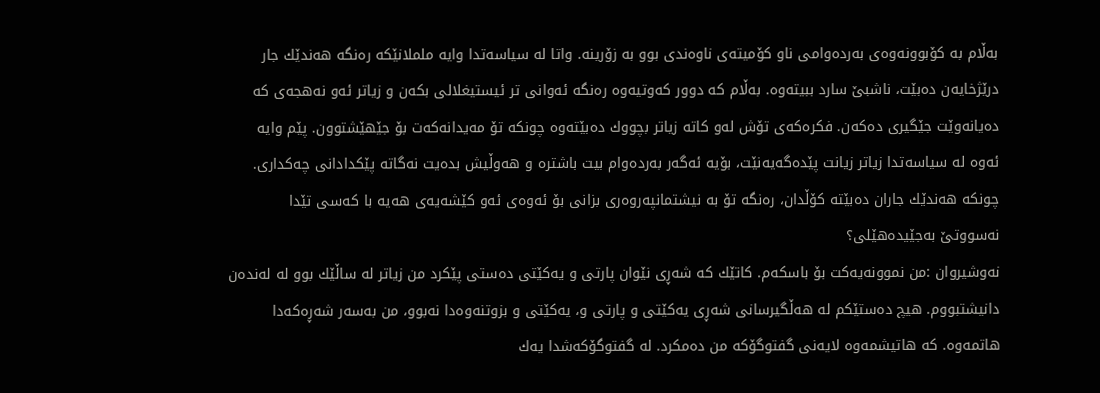بەڵام بە كۆبوونەوەی بەردەوامی ناو كۆمیتەی ناوەندی بوو به‌ زۆرینه‌. واتا له‌ سیاسه‌تدا وایه‌ ململانێكە رەنگە هەندێك جار درێژخایەن دەبێت، ناشبێ سارد ببیتەوە. به‌ڵام كه‌ دوور كه‌وتیه‌وه‌ رە‌نگه‌ ئه‌وانی‌ تر ئیستیغلالی‌ بكه‌ن و زیاتر ئه‌و نه‌هجه‌ی‌ كه‌ ده‌یانه‌وێت جێگیری ده‌كه‌ن. فكره‌كه‌ی‌ تۆش لەو كاتە زیاتر بچووك ده‌بێته‌وه‌ چونكه‌ تۆ مه‌یدانه‌كه‌ت بۆ جێهێشتوون. پێم وایە‌ ئه‌وه‌ له‌ سیاسه‌تدا زیاتر زیانت پێدەگەیەنێت، بۆیە ئه‌گه‌ر به‌رده‌وام بیت باشتره‌ و هه‌وڵیش بده‌یت نه‌گاته‌ پێكدادانی‌ چه‌كداری‌. چونكه‌ هه‌ندێك جاران ده‌بێتە كۆڵدان، رەنگە تۆ به‌ نیشتمانپه‌روه‌ری‌ بزانی‌ بۆ ئه‌وه‌ی‌ ئەو كێشەیەی هەیە با كەسی تێدا نەسووتێ بەجێیدەهێلی؟
نه‌وشیروان :من نموونه‌یه‌كت بۆ باسكه‌م. كاتێك كە شەڕی نێوان پارتی و یەكێتی دەستی پێكرد من زیاتر له‌ ساڵێك بوو له‌ له‌نده‌ن دانیشتبووم. هیچ ده‌ستێكم له‌ هه‌ڵگیرسانی‌ شەڕی یەكێتی و پارتی‌ و، یه‌كێتی‌ و بزوتنه‌وه‌دا نه‌بوو، من به‌سه‌ر شه‌ڕە‌كه‌دا هاتمه‌وه‌. كه‌ هاتیشمه‌وه‌ لایه‌نی‌ گفتوگۆكه‌ من ده‌مكرد. له‌ گفتوگۆكه‌شدا یه‌ك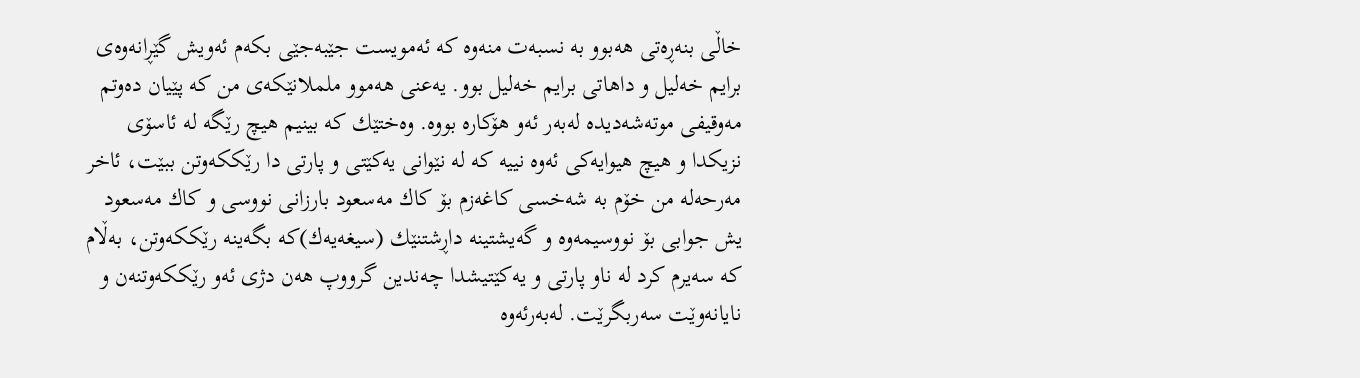خاڵی بنەڕەتی هه‌بوو به‌ نسبه‌ت منه‌وه‌ كه‌ ئه‌مویست جێبەجێی بكه‌م ئه‌ویش گێڕانه‌وه‌ی‌ برایم خه‌لیل و داهاتی‌ برایم خه‌لیل بوو. یه‌عنی‌ هه‌موو ململانێكه‌ی‌ من كه‌ پێیان ده‌وتم مه‌وقیفی‌ موته‌شه‌دیده‌ له‌به‌ر ئه‌و هۆكارە‌ بووه‌. وه‌ختێك كه‌ بینیم هیچ رێگه‌ له‌ ئاسۆی‌ نزیكدا و هیچ هیوایەكی ئه‌وه‌ نییه‌ كه‌ له‌ نێوانی یەكێتی و پارتی‌ دا رێككەوتن ببێت، ئاخر مه‌رحه‌له‌ من خۆم به‌ شه‌خسی‌ كاغه‌زم بۆ كاك مه‌سعود بارزانی نووسی و كاك مه‌سعود یش جوابی‌ بۆ نووسیمه‌وه‌ و گه‌یشتینه‌ داڕشتنێك (سیغه‌یه‌ك)كه‌ بگه‌ینه‌ رێككە‌وتن، بەڵام كە سه‌یرم كرد له‌ ناو پارتی‌ و یه‌كێتیشدا چه‌ندین گرووپ هه‌ن‌ دژی‌ ئه‌و رێككەوتنەن و نایانەوێت سەربگرێت. له‌به‌رئه‌وه‌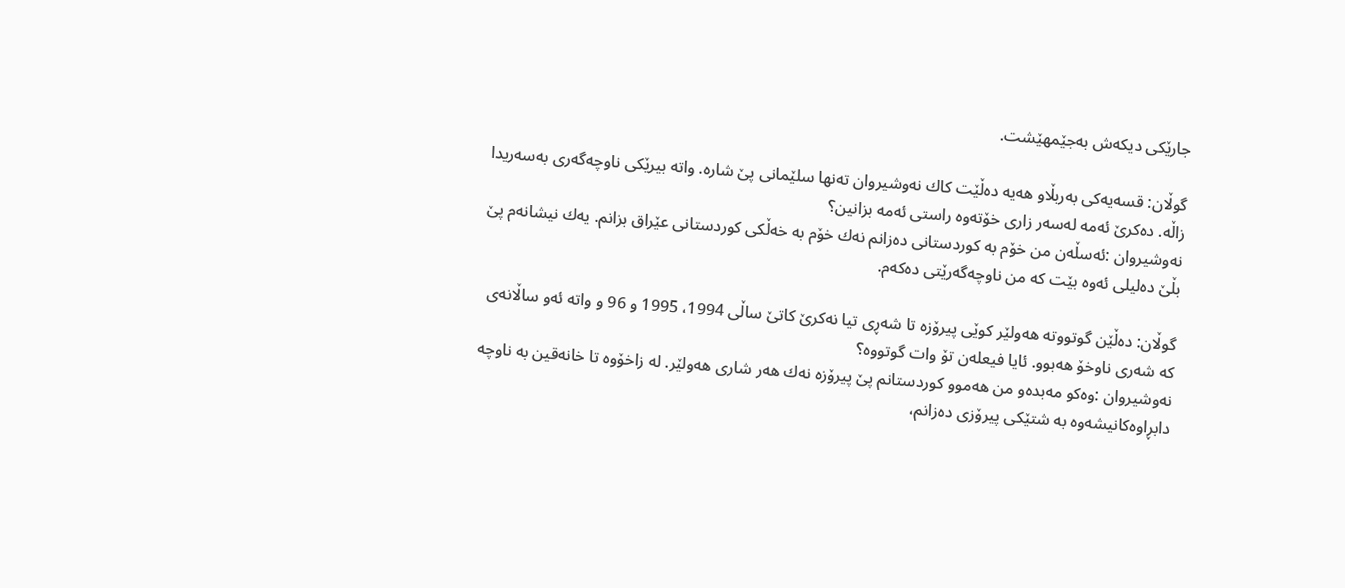جارێكی دیكەش بەجێمهێشت.

گوڵان: قسه‌یه‌كی‌ بەربڵاو هه‌یه‌ دەڵێت كاك نه‌وشیروان ته‌نها سلێمانی‌ پێ شاره‌. واته‌ بیرێكی‌ ناوچه‌گه‌ری‌ به‌سه‌ریدا زاڵه‌. ده‌كرێ ئه‌مه‌ له‌سه‌ر زاری‌ خۆته‌وه‌ راستی ئەمە بزانین؟
نه‌وشیروان :ئه‌سڵه‌ن من خۆم به‌ كوردستانی‌ ده‌زانم نه‌ك خۆم به‌ خه‌ڵكی‌ كوردستانی‌ عێراق بزانم. یه‌ك نیشانه‌م پێ بڵێ دەلیلی ئەوە بێت كە من ناوچەگەرێتی دەكەم.

گوڵان: دەڵێن گوتووتە هەولێر كوێی پیرۆزە تا شەڕی تیا نەكرێ كاتێ ساڵی‌ 1994، 1995 و 96 و واته‌ ئه‌و ساڵانه‌ی‌ كه‌ شه‌ری‌ ناوخۆ هه‌بوو. ئایا فیعله‌ن تۆ وات گوتووه‌؟
نه‌وشیروان :وه‌كو مه‌بده‌‌و من هه‌موو كوردستانم پێ پیرۆزه‌ نه‌ك هه‌ر شاری‌ هه‌ولێر. له‌ زاخۆوه‌ تا خانه‌قین به‌ ناوچه‌ دابڕاوه‌كانیشه‌وه‌ به‌ شتێكی‌ پیرۆزی ده‌زانم،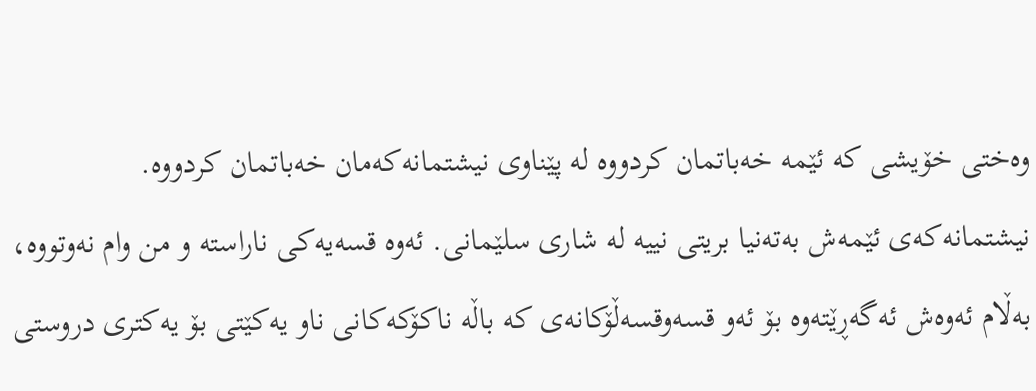وه‌ختی‌ خۆیشی‌ كه‌ ئێمه‌ خه‌باتمان كردووه‌ له‌ پێناوی‌ نیشتمانه‌كه‌مان خه‌باتمان كردووه‌. نیشتمانه‌كه‌ی‌ ئێمه‌ش به‌ته‌نیا بریتی‌ نییه‌ له‌ شاری‌ سلێمانی‌. ئه‌وه‌ قسه‌یه‌كی‌ ناراسته‌ و من وام نەوتووە، بەڵام ئه‌وەش ئه‌گه‌ڕێته‌وه‌ بۆ ئه‌و قسه‌وقسه‌ڵۆكانه‌ی‌ كه‌ باڵه‌ ناكۆكه‌كانی‌ ناو یه‌كێتی‌ بۆ یه‌كتری‌ دروستی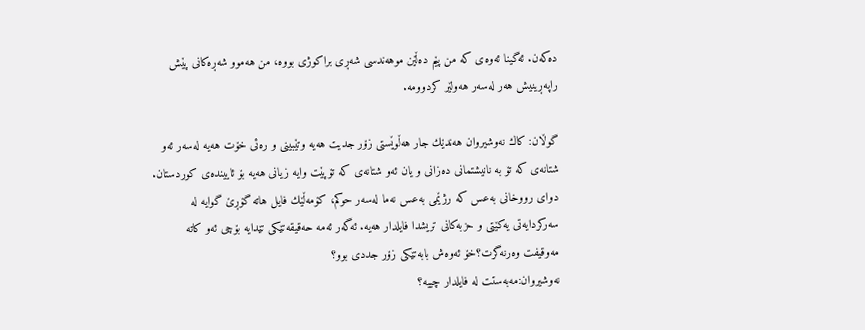ده‌كه‌ن. ئه‌گینا ئه‌وه‌ی‌ كه‌ من پێم دەڵێن موهه‌ندسی‌ شه‌ڕی براكوژی‌ بووه‌، من هه‌موو شەڕەكانی پێش راپەڕینیش هەر له‌سه‌ر هه‌ولێر كردوومه‌.

گوڵان: كاك نه‌وشیروان هەندێك جار هەڵوێستی زۆر جدیت هه‌یه‌ وتێبینی و ره‌ئی‌ خۆت هه‌یه‌ له‌سه‌ر ئه‌و شتانه‌ی‌ كه‌ تۆ به‌ نانیشتمانی‌ ده‌زانی‌ و یان ئه‌و شتانه‌ی‌ كه‌ تۆپێت وایه‌ زیانی‌ هه‌یه‌ بۆ ئایینده‌ی‌ كوردستان. دوای‌ رووخانی‌ به‌عس كه‌ رژێمی به‌عس نه‌ما له‌سه‌ر حوكم، كۆمه‌ڵێك فایل هاته‌ گۆڕێ گوایه‌ له‌ سەركردایەتی یەكێتی و حزبه‌كانی‌ تریشدا فایلدار هه‌یه‌. ئه‌گه‌ر ئه‌مه‌ حەقیقەتێكی تێدایە بۆچی‌ ئه‌و كاته‌ مه‌وقیفت وه‌رنه‌گرت؟خۆ ئه‌وه‌ش بابه‌تێكی‌ زۆر جددی‌ بوو؟
نه‌وشیروان:مه‌به‌ستت له‌ فایلدار چییە‌؟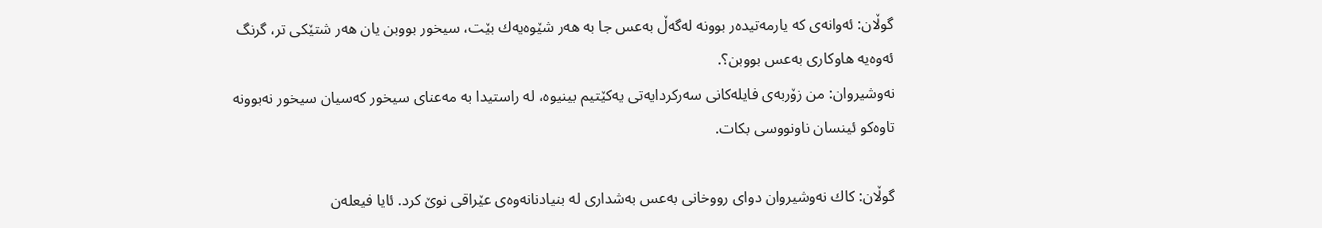گوڵان: ئه‌وانه‌ی‌ كه‌ یارمه‌تیده‌ر بوونه‌ له‌گه‌ڵ به‌عس جا بە هەر شێوەیەك بێت، سیخور بووبن یان هه‌ر شتێكی‌ تر، گرنگ ئەوەیە هاوكاری بەعس بووبن؟.
نه‌وشیروان: من زۆربه‌ی‌ فایله‌كانی‌ سه‌ركردایه‌تی‌ یه‌كێتیم بینیوه‌، لە راستیدا به‌ مه‌عنای‌ سیخور كه‌سیان سیخور نه‌بوونه‌ تاوه‌كو ئینسان ناونووسی‌ بكات.

گوڵان: كاك نه‌وشیروان دوای رووخانی بەعس به‌شداری‌ له‌ بنیادنانه‌وه‌ی‌ عێراقی نوێ كرد. ئایا فیعله‌ن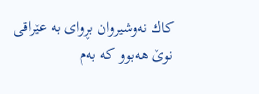كاك نه‌وشیروان بڕوای‌ به‌ عێراقی نوێ هه‌بوو كه‌ به‌م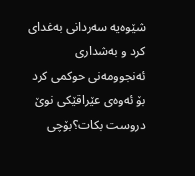شێوه‌یه‌ سه‌ردانی‌ به‌غدای‌ كرد و به‌شداری‌ ئەنجوومەنی حوكمی‌ كرد بۆ ئه‌وه‌ی‌ عێراقێكی نوێ دروست بكات؟بۆچی‌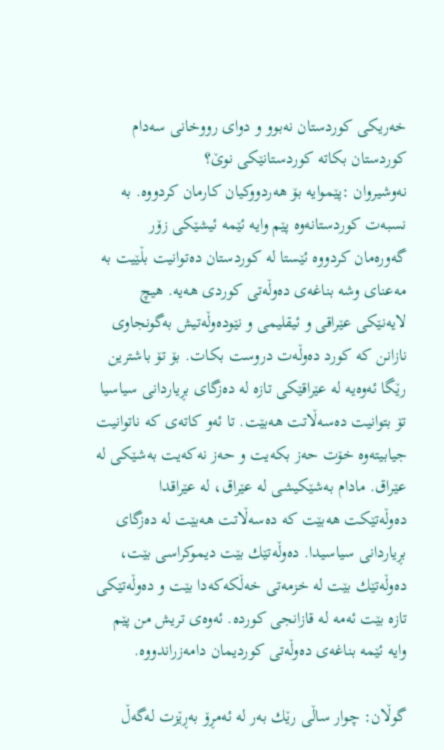خه‌ریكی‌ كوردستان نه‌بوو و دوای‌ رووخانی‌ سه‌دام كوردستان بكاته‌ كوردستانێكی نوێ؟
نه‌وشیروان :پێموایه‌ بۆ هه‌ردووكیان كارمان كردووه‌. به‌ نسبه‌ت كوردستانه‌وه‌ پێم وایه‌ ئێمه‌ ئیشێكی‌ زۆر گه‌وره‌مان كردووه‌ ئێستا له‌ كوردستان ده‌توانیت بڵێیت به‌ مه‌عنای‌ وشە‌ بناغه‌ی‌ ده‌وڵه‌تی‌ كوردی‌ هه‌یه‌. هیچ لایەنێكی عێراقی و ئیقلیمی‌ و نێوده‌وڵه‌تیش بەگونجاوی نازانن‌ كه‌ كورد ده‌وڵه‌ت دروست بكات. بۆ تۆ باشترین رێگا ئه‌وەیه‌ له‌ عێراقێكی‌ تازه‌ له‌ ده‌زگای‌ بڕیاردانی‌ سیاسیا تۆ بتوانیت ده‌سه‌ڵاتت هه‌بێت. تا ئه‌و كاتەی كە ناتوانیت جیابیته‌وه‌ خۆت حه‌ز بكه‌یت و حه‌ز نه‌كه‌یت بەشێكی له‌ عێراق. مادام بەشێكیشی لە عێراق، له‌ عێراقدا دەوڵەتێكت هەبێت كه‌ ده‌سه‌ڵاتت هه‌بێت له‌ ده‌زگای‌ بڕیاردانی‌ سیاسیدا. دەوڵەتێك بێت دیموكراسی بێت، دەوڵەتێك بێت له‌ خزمه‌تی‌ خه‌ڵكه‌كه‌دا بێت و دەوڵەتێكی تازە بێت ئه‌مه‌ له‌ قازانجی‌ كورده‌. ئه‌وه‌ی‌ تریش من پێم وایه‌ ئێمه‌ بناغه‌ی‌ ده‌وڵه‌تی‌ كوردیمان دامه‌زراندووه‌.

گوڵان: چوار ساڵی‌ رێك به‌ر له‌ ئەمڕۆ بەڕێزت لەگەڵ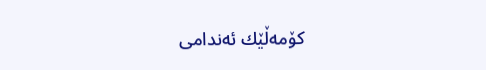كۆمه‌ڵێك ئه‌ندامی‌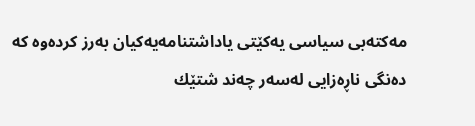مه‌كته‌بی‌ سیاسی‌ یەكێتی یاداشتنامه‌یه‌كیان به‌رز كرده‌وه‌ كه‌ ده‌نگی‌ ناڕه‌زایی‌ له‌سه‌ر چه‌ند شتێك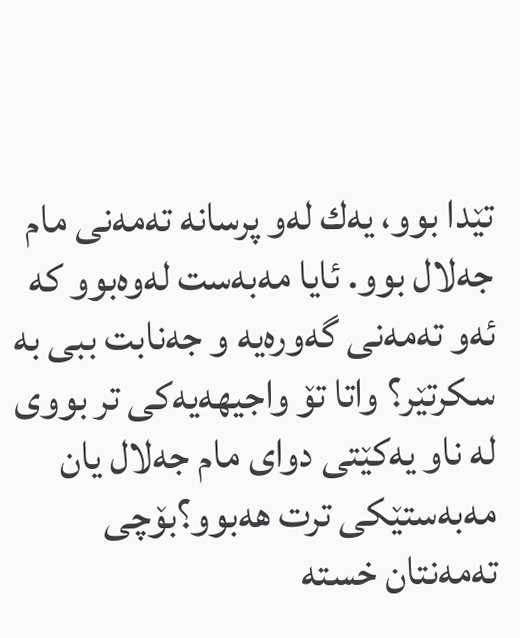تێدا بوو، یه‌ك له‌و پرسانه‌ ته‌مه‌نی‌ مام جه‌لال بوو. ئایا مه‌به‌ست له‌وه‌بوو كه‌ ئه‌و ته‌مه‌نی‌ گه‌وره‌یه‌ و جه‌نابت ببی‌ به‌ سكرتێر؟ واتا تۆ واجیهه‌یه‌كی‌ تر بووی‌ له‌ ناو یه‌كێتی‌ دوای‌ مام جه‌لال یان مەبەستێكی ترت هه‌بوو؟بۆچی‌ ته‌مه‌نتان خسته‌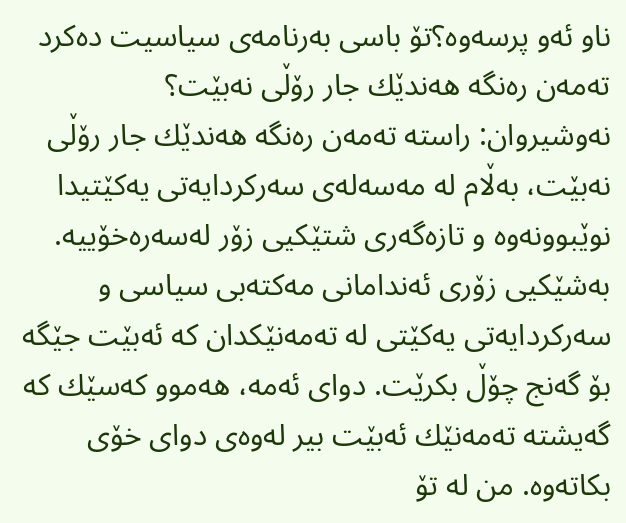ناو ئه‌و پرسەوە‌؟تۆ باسی‌ به‌رنامه‌ی‌ سیاسیت ده‌كرد تەمەن رەنگە هەندێك جار رۆڵی نەبێت؟
نه‌وشیروان: راسته‌ ته‌مه‌ن ره‌نگه‌ هەندێك جار رۆڵی نەبێت، به‌ڵام له‌ مه‌سه‌له‌ی‌ سه‌ركردایه‌تی‌ یەكێتیدا نوێبوونەوە و تازه‌گه‌ری‌ شتێكیی‌ زۆر له‌سه‌رەخۆییه‌. به‌شێكیی‌ زۆری‌ ئه‌ندامانی‌ مه‌كته‌بی‌ سیاسی‌ و سه‌ركردایه‌تی‌ یه‌كێتی‌ له‌ ته‌مه‌نێكدان كه‌ ئه‌بێت جێگه‌ بۆ گه‌نج چۆڵ بكرێت. دوای‌ ئه‌مه‌، هه‌موو كه‌سێك كه‌ گه‌یشته‌ تەمەنێك ئەبێت بیر له‌وه‌ی‌ دوای‌ خۆی‌ بكاته‌وه‌. من له‌ تۆ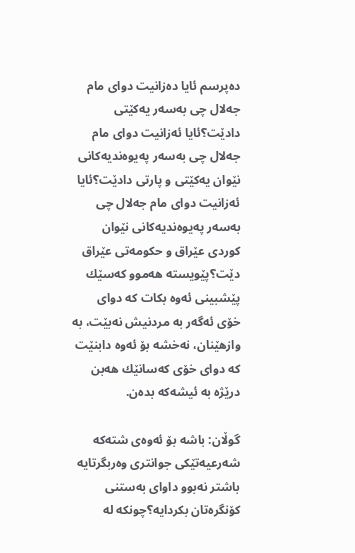ده‌پرسم ئایا ده‌زانیت دوای‌ مام جه‌لال چی‌ به‌سه‌ر یەكێتی دادێت؟ئایا ئه‌زانیت دوای‌ مام جه‌لال چی‌ به‌سه‌ر په‌یوه‌ندیه‌كانی‌ نێوان یەكێتی و پارتی دادێت؟ئایا ئه‌زانیت دوای‌ مام جه‌لال چی‌ به‌سه‌ر په‌یوه‌ندیه‌كانی‌ نێوان كوردی عێراق و حكومەتی عێراق دێت؟پێویستە‌ هه‌موو كەسێك پێشبینی ئه‌وه‌ بكات كه‌ دوای‌ خۆی‌ ئه‌گه‌ر به‌ مردنیش نه‌بێت، به‌ وازهێنان، نه‌خشه‌ بۆ ئه‌وه‌ دابنێت كه‌ دوای‌ خۆی‌ كه‌سانێك هه‌بن درێژه‌ به‌ ئیشەكە بده‌ن.

گوڵان: باشه‌ بۆ ئه‌وه‌ی‌ شته‌كه‌ شه‌رعیه‌تێكی‌ جوانتری‌ وه‌ربگرتایه‌ باشتر نه‌بوو داوای‌ بەستنی كۆنگره‌تان بكردایه‌؟چونكه‌ له‌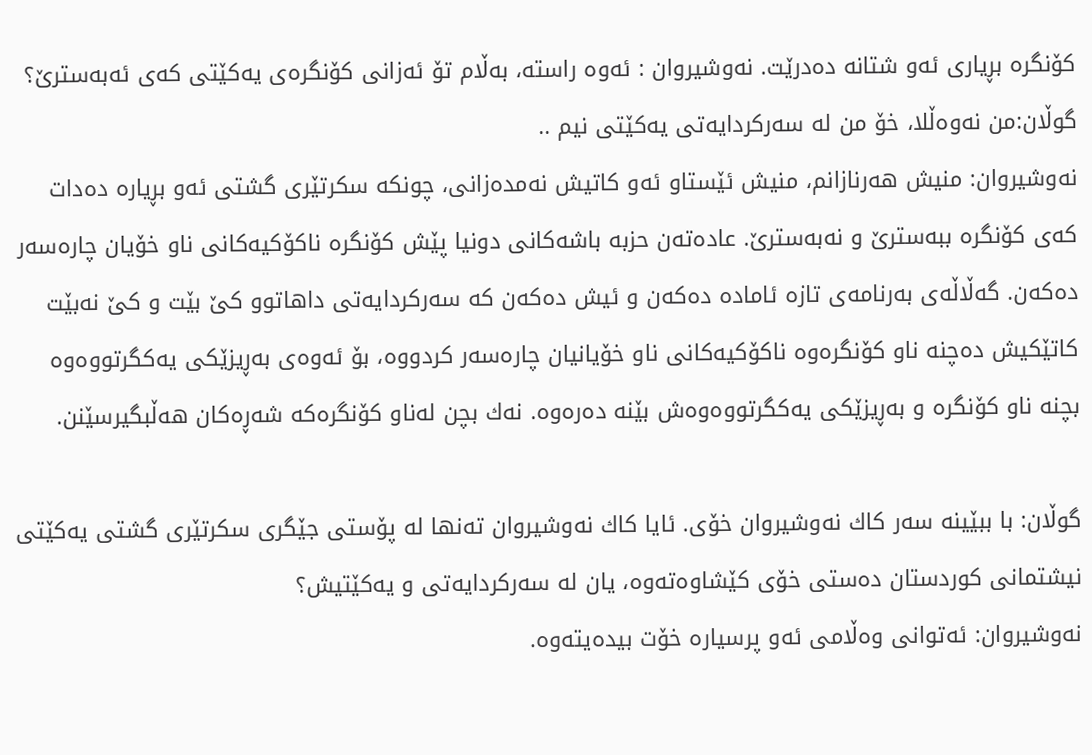كۆنگره‌ بڕیاری‌ ئه‌و شتانه‌ ده‌درێت. نه‌وشیروان : ئه‌وه‌ راسته‌، به‌ڵام تۆ ئه‌زانی‌ كۆنگره‌ی‌ یه‌كێتی كه‌ی‌ ئه‌به‌سترێ؟ گوڵان:من نەوەڵلا، خۆ من لە سەركردایەتی یەكێتی نیم ..
نه‌وشیروان: منیش هەرنازانم، منیش ئێستاو ئه‌و كاتیش نه‌مده‌زانی‌، چونكه‌ سكرتێری‌ گشتی‌ ئه‌و بڕیاره‌ ده‌دات كه‌ی‌ كۆنگره‌ ببه‌سترێ و نه‌به‌سترێ. عاده‌تەن‌ حزبه‌ باشه‌كانی‌ دونیا پێش كۆنگره‌ ناكۆكیه‌كانی‌ ناو خۆیان چاره‌سه‌ر ده‌كه‌ن. گه‌ڵاڵه‌ی‌ به‌رنامه‌ی‌ تازه‌ ئاماده‌ ده‌كه‌ن و ئیش ده‌كه‌ن كه‌ سه‌ركردایه‌تی‌ داهاتوو كێ بێت و كێ نەبێت كاتێكیش ده‌چنه‌ ناو كۆنگره‌وه‌ ناكۆكیه‌كانی‌ ناو خۆیانیان چاره‌سه‌ر كردووه‌، بۆ ئه‌وه‌ی‌ به‌ڕیزێكی‌ یه‌كگرتووه‌وه‌ بچنه‌ ناو كۆنگره‌ و بەڕیزێكی‌ یه‌كگرتووه‌وه‌ش بێنه‌ ده‌ره‌وه‌. نه‌ك بچن له‌ناو كۆنگره‌كه‌ شه‌ڕه‌كان هه‌ڵبگیرسێنن.

گوڵان: با ببێینە‌ سه‌ر كاك نه‌وشیروان خۆی‌. ئایا كاك نه‌وشیروان ته‌نها له‌ پۆستی جێگری سكرتێری گشتی یەكێتی نیشتمانی كوردستان دەستی خۆی كێشاوەتەوە، یان لە سەركردایەتی و یه‌كێتیش؟
نه‌وشیروان: ئه‌توانی‌ وەڵامی ئه‌و پرسیاره‌ خۆت بیده‌یته‌وه‌.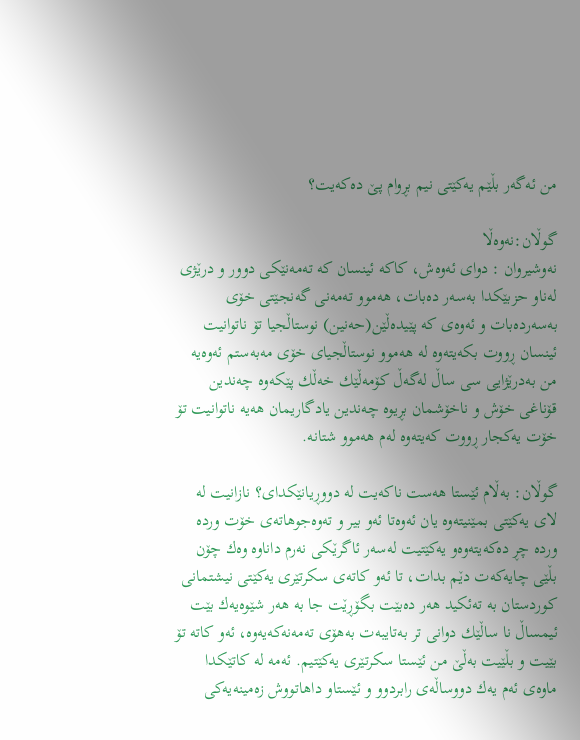من ئه‌گه‌ر بڵێم یەكێتی نیم بڕوام پێ ده‌كه‌یت؟

گوڵان:نه‌وه‌ڵا
نه‌وشیروان : دوای ئەوەش، كاكە ئینسان كە تەمەنێكی دوور و درێژی لەناو حزبێكدا بەسەر دەبات، هەموو تەمەنی گەنجێتی خۆی بەسەردەبات و ئەوەی كە پێیدەڵێن(حەنین) نوستاڵجیا تۆ ناتوانیت ئینسان ڕووت بكەیتەوە لە هەموو نوستاڵجیای خۆی مەبەستم ئەوەیە من بەدرێژایی سی ساڵ لەگەڵ كۆمەڵێك خەڵك پێكەوە چەندین قۆناغی خۆش و ناخۆشمان بڕیوە چەندین یادگاریمان هەیە ناتوانیت تۆ خۆت یەكجار ڕووت كەیتەوە لەم هەموو شتانە.

گوڵان: بەڵام ئێستا هەست ناكەیت لە دووڕیانێكدای؟ نازانیت لە لای یەكێتی بمێنیتەوە یان ئەوەتا ئەو بیر و تەوەجوهاتەی خۆت وردە وردە چڕ دەكەیتەوەو یەكێتیت لەسەر ئاگرێكی نەرم داناوە وەك چۆن بڵێی چایەكەت دێم بدات، تا ئەو كاتەی سكرتێری یەكێتی نیشتمانی كوردستان بە تەئكید هەر دەبێت بگۆڕێت جا بە هەر شێوەیەك بێت ئیمساڵ نا ساڵێك دوانی تر بەتایبەت بەهۆی تەمەنەكەیەوە، ئەو كاتە تۆ بێیت و بڵێیت بەڵێ من ئێستا سكرتێری یەكێتیم. ئەمە لە كاتێكدا ماوەی ئەم یەك دووساڵەی رابردوو و ئێستاو داهاتووش زەمینەیەكی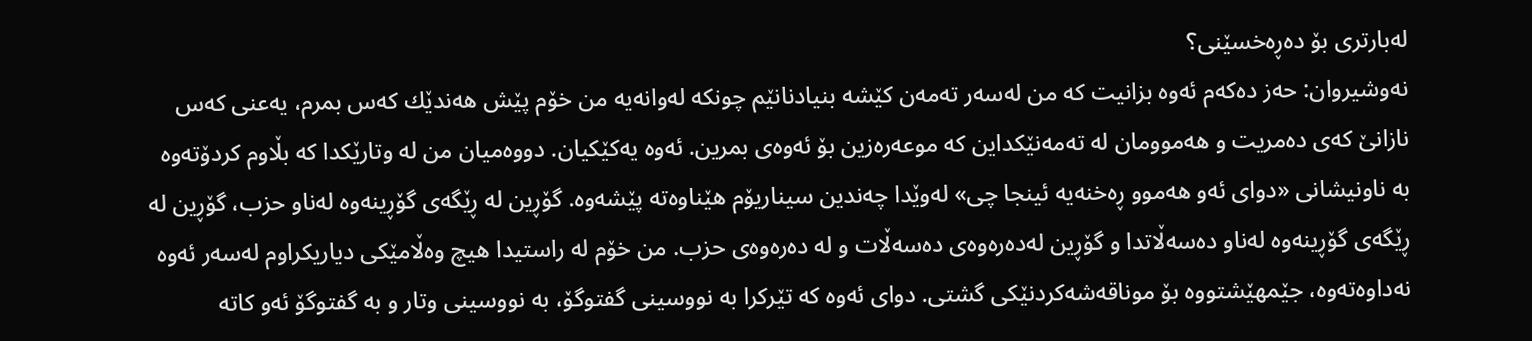لەبارتری بۆ دەڕەخسێنی؟
نه‌وشیروان: حەز دەكەم ئەوە بزانیت كە من لەسەر تەمەن كێشە بنیادنانێم چونكە لەوانەیە من خۆم پێش هەندێك كەس بمرم، یەعنی كەس نازانێ كەی دەمریت و هەموومان لە تەمەنێكداین كە موعەرەزین بۆ ئەوەی بمرین. ئەوە یەكێكیان. دووەمیان من لە وتارێكدا كە بڵاوم كردۆتەوە بە ناونیشانی «دوای ئەو هەموو ڕەخنەیە ئینجا چی» لەوێدا چەندین سیناریۆم هێناوەتە پێشەوە. گۆڕین لە ڕێگەی گۆڕینەوە لەناو حزب، گۆڕین لە ڕێگەی گۆڕینەوە لەناو دەسەڵاتدا و گۆڕین لەدەرەوەی دەسەڵات و لە دەرەوەی حزب. من خۆم لە راستیدا هیچ وەڵامێكی دیاریكراوم لەسەر ئەوە نەداوەتەوە، جێمهێشتووە بۆ موناقەشەكردنێكی گشتی. دوای ئەوە كە تێركرا بە نووسینی گفتوگۆ، بە نووسینی وتار و بە گفتوگۆ ئەو كاتە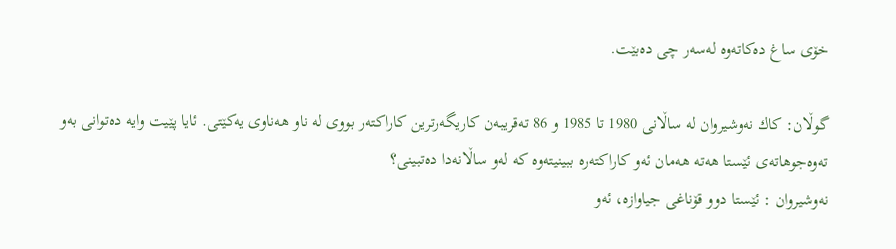خۆی ساغ دەكاتەوە لەسەر چی دەبێت.

گوڵان: كاك نه‌وشیروان لە ساڵانی 1980 تا 1985 و 86 تەقریبەن كاریگەرترین كاراكتەر بووی لە ناو هەناوی یەكێتی. ئایا پێیت وایە دەتوانی بەو تەوەجوهاتەی ئێستا هەتە هەمان ئەو كاراكتەرە ببینیتەوە كە لەو ساڵانەدا دەتبینی؟
نه‌وشیروان : ئێستا دوو قۆناغی جیاوازە، ئەو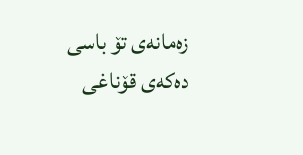زەمانەی تۆ باسی دەكەی قۆناغی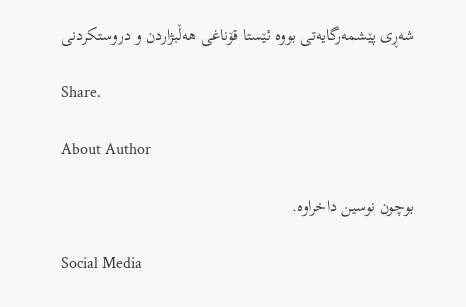شەڕی پێشمەرگایەتی بووە ئێستا قۆناغی هەڵبژاردن و دروستكردنی

Share.

About Author

بوچون نوسین داخراوە.

Social Media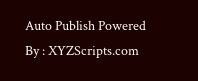Auto Publish Powered By : XYZScripts.com